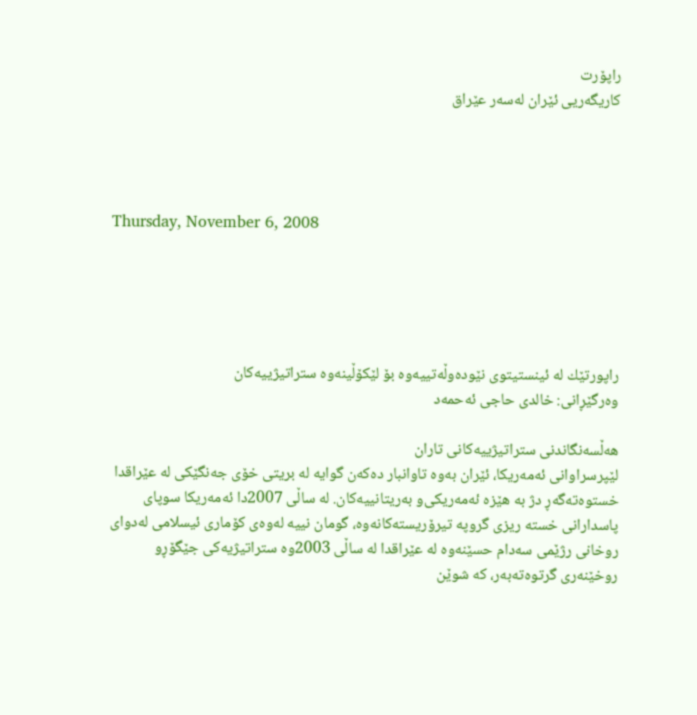راپۆرت
كاریگه‌ریی ئێران له‌سه‌ر عێراق




Thursday, November 6, 2008





راپورتێك له‌ ئینستیتوی نێوده‌وڵه‌تییه‌وه‌ بۆ لێكۆڵینه‌وه‌ ستراتیژییه‌كان
وه‌رگێڕانی: خالدی حاجی ئه‌حمه‌د

هه‌ڵسه‌نگاندنی ستراتیژییه‌كانی تاران
لێپرسراوانی ئه‌مه‌ریكا، ئێران به‌وه‌ تاوانبار ده‌كه‌ن گوایه‌ له‌ بریتی خۆی جه‌نگێكی له‌ عێراقدا خستوه‌ته‌گه‌ڕ دژ به‌ هێزه‌ ئه‌مه‌ریكی‌و به‌ریتانییه‌كان. له‌ ساڵی 2007دا ئه‌مه‌ریكا سوپای پاسدارانی خسته‌ ریزی گروپه‌ تیرۆریسته‌كانه‌وه‌، گومان نییه‌ له‌وه‌ی كۆماری ئیسلامی له‌دوای روخانی رژێمی سه‌دام حسێنه‌وه‌ له‌ عێراقدا له‌ ساڵی 2003وه‌ ستراتیژیه‌كی جێگۆڕو روخێنه‌ری گرتوه‌ته‌به‌ر، كه‌ شوێن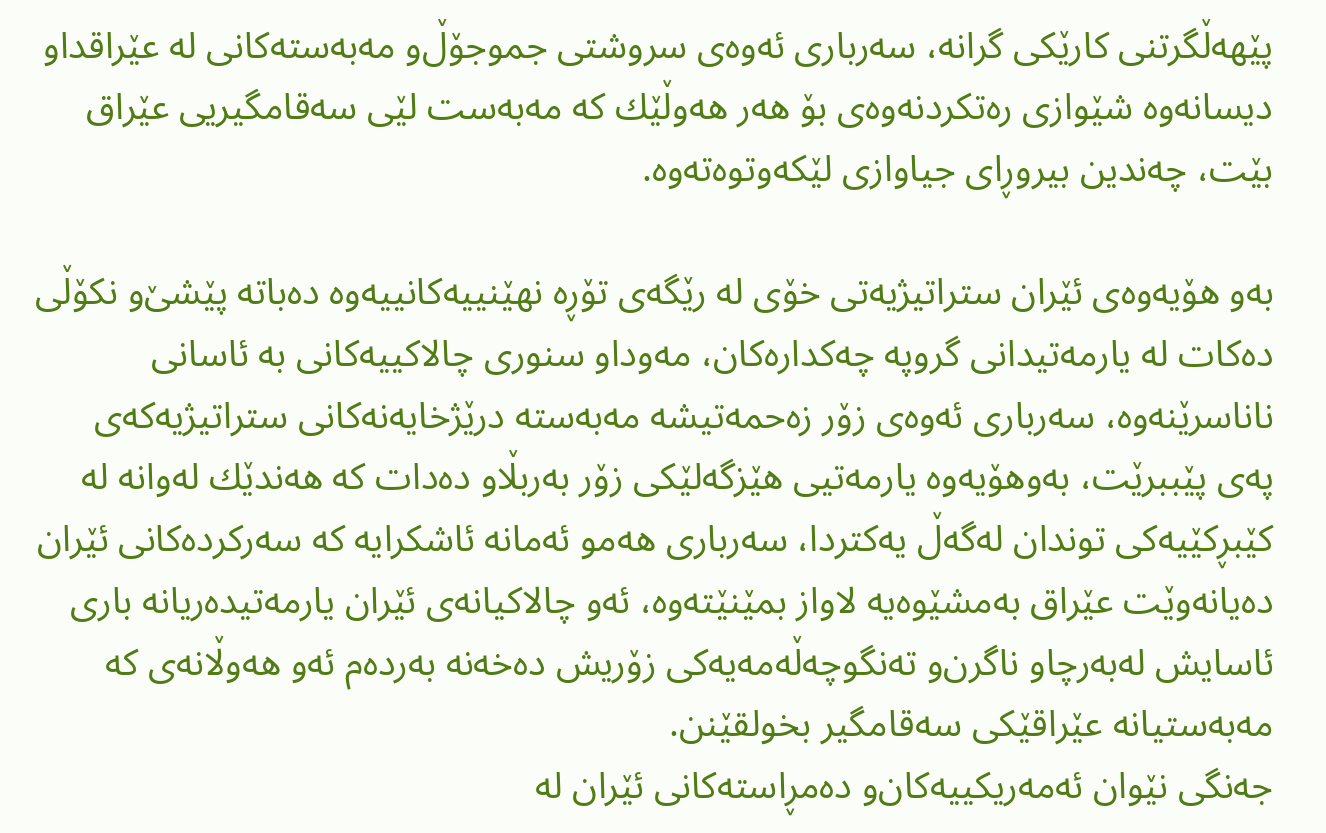پێهه‌ڵگرتنی كارێكی گرانه‌، سه‌رباری ئه‌وه‌ی سروشتی جموجۆڵ‌‌و مه‌به‌سته‌كانی له‌ عێراقداو دیسانه‌وه‌ شێوازی ره‌تكردنه‌وه‌ی بۆ هه‌ر هه‌وڵێك كه‌ مه‌به‌ست لێی سه‌قامگیریی عێراق بێت، چه‌ندین بیروڕای جیاوازی لێكه‌وتوه‌ته‌وه‌.

به‌و هۆیه‌وه‌ی ئێران ستراتیژیه‌تی خۆی له‌ رێگه‌ی تۆڕه‌ نهێنییه‌كانییه‌وه‌ ده‌باته‌ پێشێ‌و نكۆڵی ده‌كات له‌ یارمه‌تیدانی گروپه‌ چه‌كداره‌كان، مه‌وداو سنوری چالاكییه‌كانی به‌ ئاسانی ناناسرێنه‌وه‌، سه‌رباری ئه‌وه‌ی زۆر زه‌حمه‌تیشه‌ مه‌به‌سته‌ درێژخایه‌نه‌كانی ستراتیژیه‌كه‌ی په‌ی پێببرێت، به‌وهۆیه‌وه‌ یارمه‌تیی هێزگه‌لێكی زۆر به‌ربڵاو ده‌دات كه‌ هه‌ندێك له‌وانه‌ له‌ كێبڕكێیه‌كی توندان له‌گه‌ڵ‌ یه‌كتردا، سه‌رباری هه‌مو ئه‌مانه‌ ئاشكرایه‌ كه‌ سه‌ركرده‌كانی ئێران ده‌یانه‌وێت عێراق به‌مشێوه‌یه‌ لاواز بمێنێته‌وه‌، ئه‌و چالاكیانه‌ی ئێران یارمه‌تیده‌ریانه‌ باری ئاسایش له‌به‌رچاو ناگرن‌و ته‌نگوچه‌ڵه‌مه‌یه‌كی زۆریش ده‌خه‌نه‌ به‌رده‌م ئه‌و هه‌وڵانه‌ی كه‌ مه‌به‌ستیانه‌ عێراقێكی سه‌قامگیر بخولقێنن.
جه‌نگی نێوان ئه‌مه‌ریكییه‌كان‌و ده‌مڕاسته‌كانی ئێران له‌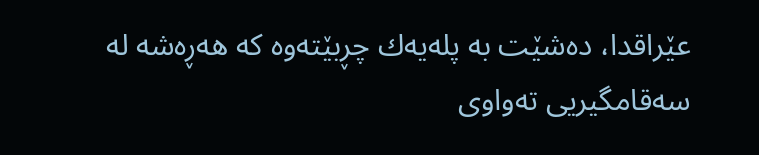عێراقدا، ده‌شێت به‌ پله‌یه‌ك چڕبێته‌وه‌ كه‌ هه‌ڕه‌شه‌ له‌ سه‌قامگیریی ته‌واوی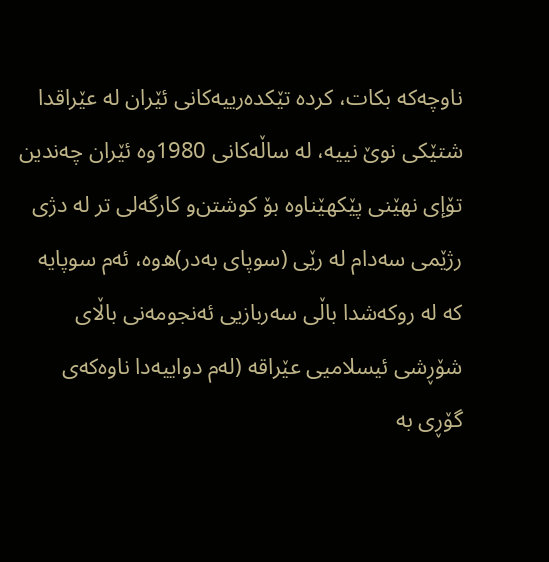ناوچه‌كه‌ بكات، كرده‌ تێكده‌رییه‌كانی ئێران له‌ عێراقدا شتێكی نوێ‌ نییه‌، له‌ ساڵه‌كانی 1980وه‌ ئێران چه‌ندین تۆإی نهێنی پێكهێناوه‌ بۆ كوشتن‌و كارگه‌لی تر له‌ دژی رژێمی سه‌دام له‌ رێی (سوپای به‌در)ه‌وه‌، ئه‌م سوپایه‌ كه‌ له‌ روكه‌شدا باڵی سه‌ربازیی ئه‌نجومه‌نی باڵای شۆڕشی ئیسلامیی عێراقه‌ (له‌م دواییه‌دا ناوه‌كه‌ی گۆڕی به‌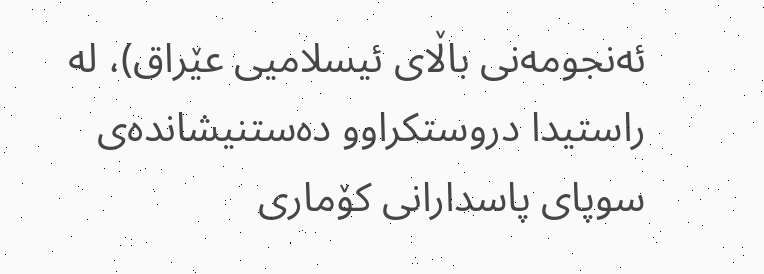ئه‌نجومه‌نی باڵای ئیسلامیی عێراق)، له‌ راستیدا دروستكراو‌و ده‌ستنیشانده‌ی سوپای پاسدارانی كۆماری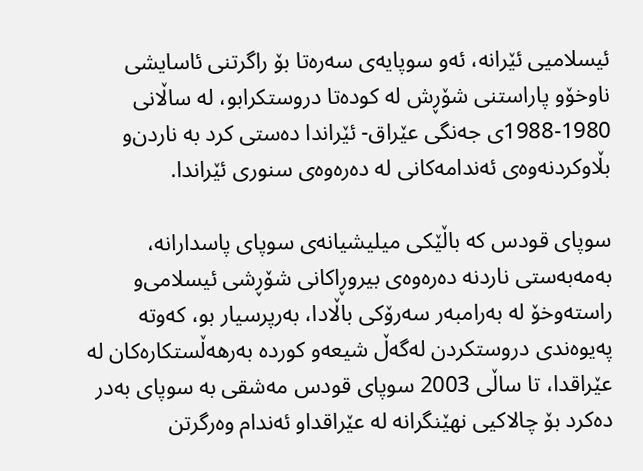ئیسلامیی ئێرانه‌، ئه‌و سوپایه‌ی سه‌ره‌تا بۆ راگرتنی ئاسایشی ناوخۆو پاراستنی شۆڕش له‌ كوده‌تا دروستكرابو، له‌ ساڵانی 1980-1988ی جه‌نگی عێراق- ئێراندا ده‌ستی كرد به‌ ناردن‌و بڵاوكردنه‌وه‌ی ئه‌ندامه‌كانی له‌ ده‌ره‌وه‌ی سنوری ئێراندا.

سوپای قودس كه‌ باڵێكی میلیشیانه‌ی سوپای پاسدارانه‌، به‌مه‌به‌ستی ناردنه‌ ده‌ره‌وه‌ی بیروڕاكانی شۆڕشی ئیسلامی‌و راسته‌وخۆ له‌ به‌رامبه‌ر سه‌رۆكی باڵادا، به‌رپرسیار بو، كه‌وته‌ په‌یوه‌ندی دروستكردن له‌گه‌ڵ‌ شیعه‌و كورده‌ به‌رهه‌ڵستكاره‌كان له‌ عێراقدا، تا ساڵی 2003 سوپای قودس مه‌شقی به‌ سوپای به‌در ده‌كرد بۆ چالاكیی نهێنگرانه‌ له‌ عێراقدا‌و ئه‌ندام وه‌رگرتن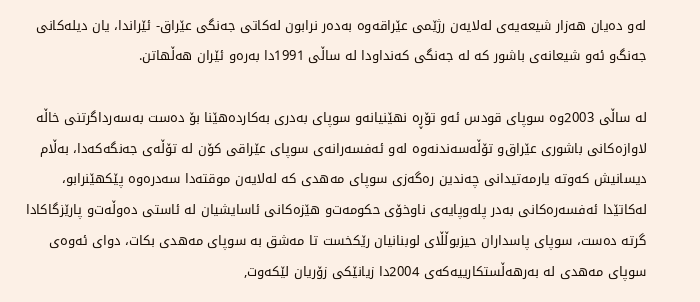له‌و ده‌یان هه‌زار شیعه‌یه‌ی له‌لایه‌ن رژێمی عێراقه‌وه‌ به‌ده‌ر نرابون له‌كاتی جه‌نگی عێراق- ئێراندا، یان دیله‌كانی جه‌نگ‌و ئه‌و شیعانه‌ی باشور كه‌ له‌ جه‌نگی كه‌نداودا له‌ ساڵی 1991دا به‌ره‌و ئێران هه‌ڵهاتن.

له‌ ساڵی 2003وه‌ سوپای قودس ئه‌و تۆڕه‌ نهێنیانه‌و سوپای به‌دری به‌كارده‌هێنا بۆ ده‌ست به‌سه‌رداگرتنی خاڵه‌ لاوازه‌كانی باشوری عێراق‌و تۆڵه‌سه‌ندنه‌وه‌ له‌و ئه‌فسه‌رانه‌ی سوپای عێراقی كۆن له‌ تۆڵه‌ی جه‌نگه‌كه‌دا، به‌ڵام دیسانیش كه‌وته‌ یارمه‌تیدانی چه‌ندین ره‌گه‌زی سوپای مه‌هدی كه‌ له‌لایه‌ن موقته‌دا سه‌دره‌وه‌ پێكهێنرابو، له‌كاتێدا ئه‌فسه‌ره‌كانی به‌در پله‌وپایه‌ی ناوخۆی حكومه‌ت‌و هێزه‌كانی ئاسایشیان له‌ ئاستی ده‌وڵه‌ت‌و پارێزگاكادا گرته‌ ده‌ست، سوپای پاسداران حیزبوڵڵای لوبنانیان رێكخست تا مه‌شق به‌ سوپای مه‌هدی بكات، دوای ئه‌وه‌ی سوپای مه‌هدی له‌ به‌رهه‌ڵستكارییه‌كه‌ی 2004دا زیانێكی زۆریان لێكه‌وت,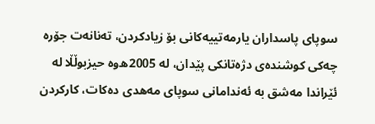سوپای پاسداران یارمه‌تییه‌كانی بۆ زیادكردن، ته‌نانه‌ت جۆره‌ چه‌كی كوشنده‌ی دژه‌تانكی پێدان، له‌ 2005ه‌وه‌ حیزبوڵڵا له‌ ئێراندا مه‌شق به‌ ئه‌ندامانی سوپای مه‌هدی ده‌كات، كاركردن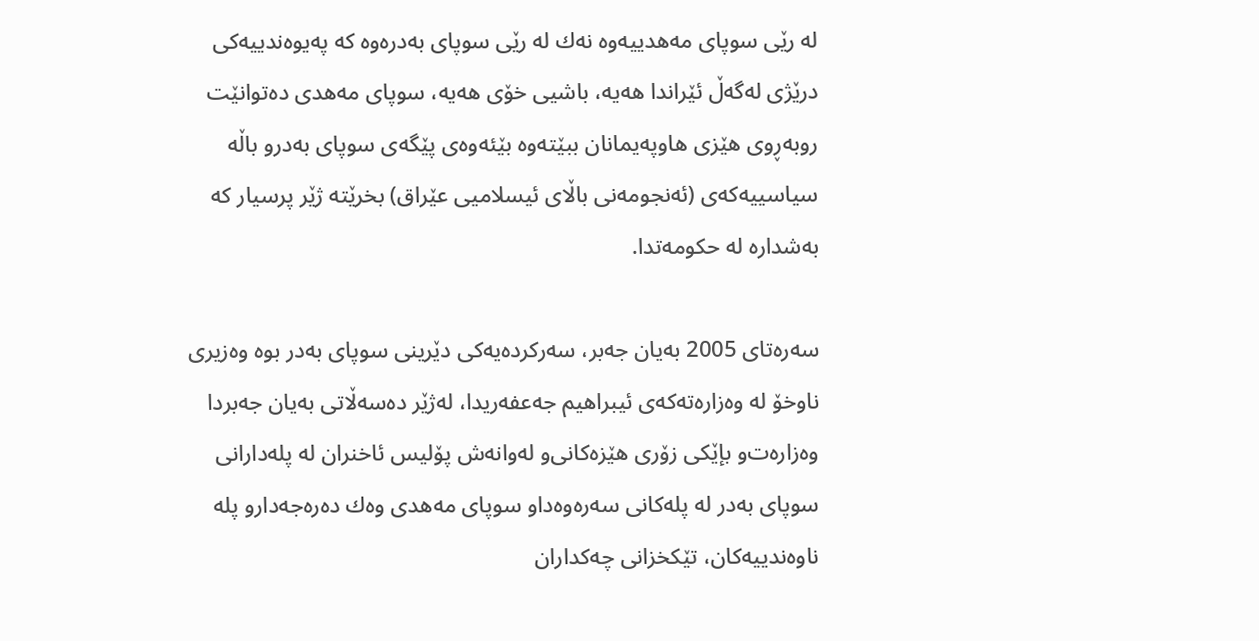له‌ رێی سوپای مه‌هدییه‌وه‌ نه‌ك له‌ رێی سوپای به‌دره‌وه‌ كه‌ په‌یوه‌ندییه‌كی درێژی له‌گه‌ڵ‌ ئێراندا هه‌یه‌، باشیی خۆی هه‌یه‌، سوپای مه‌هدی ده‌توانێت روبه‌ڕوی هێزی هاوپه‌یمانان ببێته‌وه‌ بێئه‌وه‌ی پێگه‌ی سوپای به‌درو باڵه‌ سیاسییه‌كه‌ی (ئه‌نجومه‌نی باڵای ئیسلامیی عێراق) بخرێته‌ ژێر پرسیار كه‌ به‌شداره‌ له‌ حكومه‌تدا.

سه‌ره‌تای 2005 به‌یان جه‌بر، سه‌ركرده‌یه‌كی دێرینی سوپای به‌در بوه‌ وه‌زیری ناوخۆ له‌ وه‌زاره‌ته‌كه‌ی ئیبراهیم جه‌عفه‌ریدا، له‌ژێر ده‌سه‌ڵاتی به‌یان جه‌بردا وه‌زاره‌ت‌و بإێكی زۆری هێزه‌كانی‌و له‌وانه‌ش پۆلیس ئاخنران له‌ پله‌دارانی سوپای به‌در له‌ پله‌كانی سه‌ره‌وه‌دا‌و سوپای مه‌هدی وه‌ك ده‌ره‌جه‌دارو پله‌ ناوه‌ندییه‌كان، تێكخزانی چه‌كداران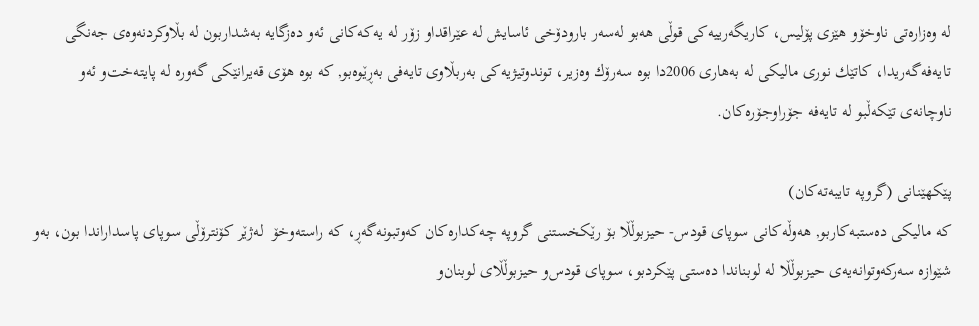له‌ وه‌زاره‌تی ناوخۆو هێزی پۆلیس، كاریگه‌رییه‌كی قوڵی هه‌بو له‌سه‌ر بارودۆخی ئاسایش له‌ عێراقداو زۆر له‌ یه‌كه‌كانی ئه‌و ده‌زگایه‌ به‌شداربون له‌ بڵاوكردنه‌وه‌ی جه‌نگی تایه‌فه‌گه‌ریدا، كاتێك نوری مالیكی له‌ به‌هاری 2006دا بوه‌ سه‌رۆك وه‌زیر، توندوتیژیه‌كی به‌ربڵاوی تایه‌فی به‌ڕێوه‌بو, كه‌ بوه‌ هۆی قه‌یرانێكی گه‌وره‌ له‌ پایته‌خت‌و ئه‌و ناوچانه‌ی تێكه‌ڵبو له‌ تایه‌فه‌ جۆراوجۆره‌كان.

پێكهێنانی (گروپه‌ تایبه‌ته‌كان)
كه‌ مالیكی ده‌ستبه‌كاربو, هه‌وڵه‌كانی سوپای قودس- حیزبوڵڵا بۆ رێكخستنی گروپه‌ چه‌كداره‌كان كه‌وتبونه‌گه‌ڕ، كه‌ راسته‌وخۆ  له‌ژێر كۆنترۆڵی سوپای پاسداراندا بون، به‌و شێوازه‌ سه‌ركه‌وتوانه‌یه‌ی حیزبوڵڵا له‌ لوبناندا ده‌ستی پێكردبو، سوپای قودس‌و حیزبوڵڵای لوبنان‌و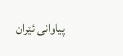پیاوانی ئێران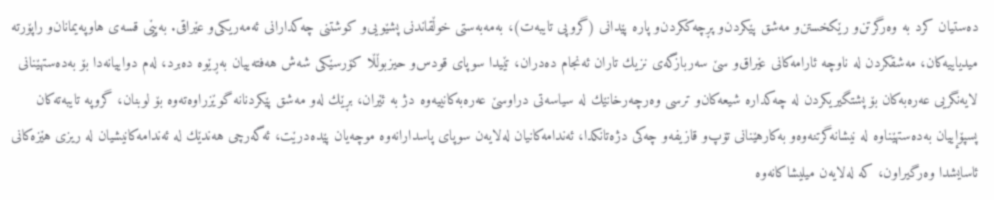ده‌ستیان كرد به‌ وه‌رگرتن‌و رێكخستن‌و مه‌شق پێكردن‌و پڕچه‌ككردن‌و پاره‌ پێدانی (گروپی تایبه‌ت)، به‌مه‌به‌ستی خوڵقاندنی پشێویی‌و كوشتنی چه‌كدارانی ئه‌مه‌ریكی‌و عێراقی. به‌پێی قسه‌ی هاوپه‌یمانان‌و راپۆرته‌ میدیاییه‌كان، مه‌شقكردن له‌ ناوچه‌ ئارامه‌كانی عێراق‌و سێ‌ سه‌ربازگه‌ی نزیك تاران ئه‌نجام ده‌دران، تێیدا سوپای قودس‌و حیزبوڵڵا كۆرسێكی شه‌ش هه‌فته‌ییان به‌ڕێوه‌ ده‌برد، له‌م دواییانه‌دا بۆ به‌ده‌ستهێنانی لایه‌نگریی عه‌ره‌به‌كان بۆ پشتگیریكردن له‌ چه‌كداره‌ شیعه‌كان‌و ترسی وه‌رچه‌رخانێك له‌ سیاسه‌تی دراوسێ‌ عه‌ره‌به‌كانییه‌وه‌ دژ به‌ ئێران، بڕێك له‌و مه‌شق پێكردنانه‌ گوێزراوه‌ته‌وه‌ بۆ لوبنان، گروپه‌ تایبه‌ته‌كان پسپۆإییان به‌ده‌ستهێناوه‌ له‌ نیشانه‌گرتنه‌وه‌‌و به‌كارهێنانی تۆپ‌و قازیفه‌‌و چه‌كی دژه‌تانكدا، ئه‌ندامه‌كانیان له‌لایه‌ن سوپای پاسدارانه‌وه‌ موچه‌یان پێده‌درێت، ئه‌گه‌رچی هه‌ندێك له‌ ئه‌ندامه‌كانیشیان له‌ ریزی هێزه‌كانی  ئاسایشدا وه‌رگیراون، كه‌ له‌لایه‌ن میلیشاكانه‌وه‌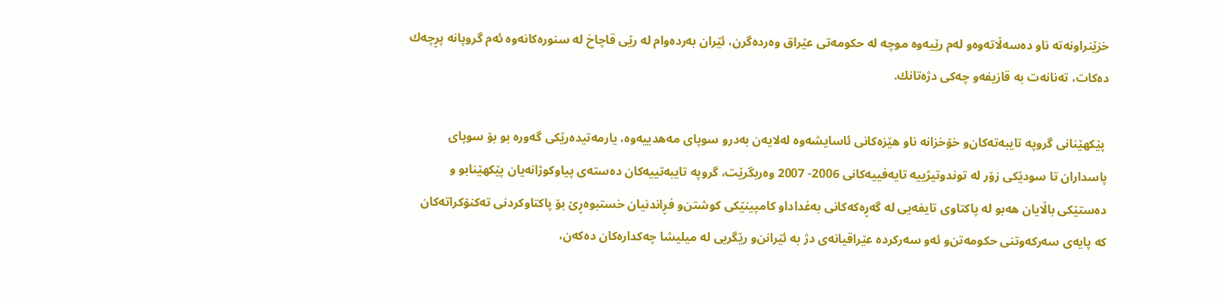خزێنراونه‌ته‌ ناو ده‌سه‌ڵاته‌وه‌‌و له‌م رێیه‌وه‌ موچه‌ له‌ حكومه‌تی عێراق وه‌رده‌گرن، ئێران به‌رده‌وام له‌ رێی قاچاخ له‌ سنوره‌كانه‌وه‌ ئه‌م گروپانه‌ پڕچه‌ك ده‌كات، ته‌نانه‌ت به‌ قازیفه‌‌و چه‌كی دژه‌تانك.

 پێكهێنانی گروپه‌ تایبه‌ته‌كان‌و خۆخزانه‌ ناو هێزه‌كانی ئاسایشه‌وه‌ له‌لایه‌ن به‌درو سوپای مه‌هدییه‌وه‌، یارمه‌تیده‌رێكی گه‌وره‌ بو بۆ سوپای پاسداران تا سودێكی زۆر له‌ توندوتیژییه‌ تایه‌فییه‌كانی 2006- 2007 وه‌ربگرێت، گروپه‌ تایبه‌تییه‌كان ده‌سته‌ی پیاوكوژانه‌یان پێكهێنابو و ده‌ستێكی باڵایان هه‌بو له‌ پاكتاوی تایفه‌یی له‌ گه‌ڕه‌كه‌كانی به‌غداداو كامپینێكی كوشتن‌و فڕاندنیان خستبوه‌ڕێ‌ بۆ پاكتاوكردنی ته‌كنۆكراته‌كان كه‌ پایه‌ی سه‌ركه‌وتنی حكومه‌تن‌و ئه‌و سه‌ركرده‌ عێراقیانه‌ی دژ به‌ ئێرانن‌و رێگریی له‌ میلیشا چه‌كداره‌كان ده‌كه‌ن،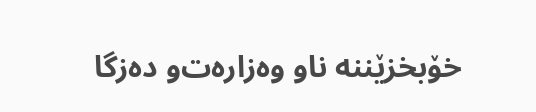خۆبخزێننه‌ ناو وه‌زاره‌ت‌و ده‌زگا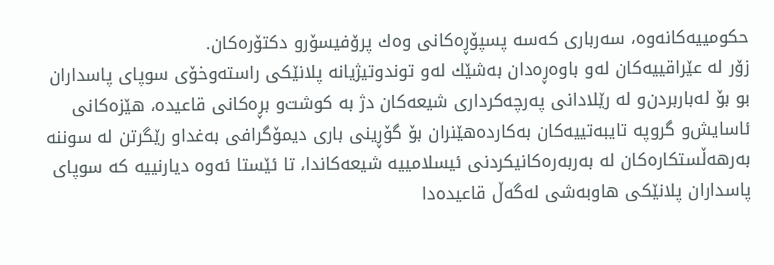حكومییه‌كانه‌وه‌، سه‌رباری كه‌سه‌ پسپۆڕه‌كانی وه‌ك پرۆفیسۆرو دكتۆره‌كان.
زۆر له‌ عێراقییه‌كان له‌و باوه‌ڕه‌دان به‌شێك له‌و توندوتیژیانه‌ پلانێكی راسته‌وخۆی سوپای پاسداران بو بۆ له‌باربردن‌و له‌ رێلادانی په‌رچه‌كرداری شیعه‌كان دژ به‌ كوشت‌و بڕه‌كانی قاعیده‌، هێزه‌كانی ئاسایش‌و گروپه‌ تایبه‌تییه‌كان به‌كارده‌هێنران بۆ گۆڕینی باری دیمۆگرافی به‌غداو رێگرتن له‌ سوننه‌ به‌رهه‌ڵستكاره‌كان له‌ به‌ربه‌ره‌كانیكردنی ئیسلامییه‌ شیعه‌كاندا، تا ئێستا ئه‌وه‌ دیارنییه‌ كه‌ سوپای پاسداران پلانێكی هاوبه‌شی له‌گه‌ڵ‌ قاعیده‌دا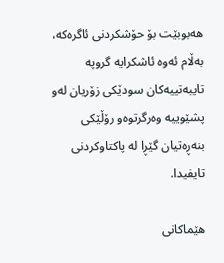هه‌بوبێت بۆ حۆشكردنی ئاگره‌كه‌، به‌ڵام ئه‌وه‌ ئاشكرایه‌ گروپه‌ تایبه‌تییه‌كان سودێكی زۆریان له‌و پشێوییه‌ وه‌رگرتوه‌و رۆڵێكی بنه‌ڕه‌تیان گێڕا له‌ پاكتاوكردنی تایفیدا.

هێماكانی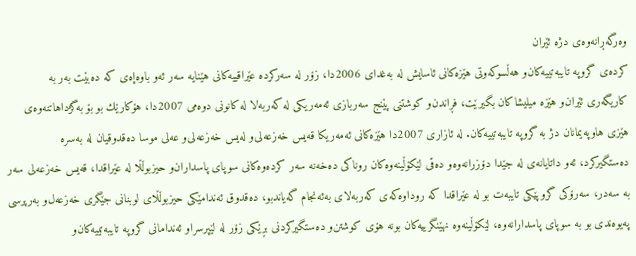وه‌رگه‌ڕانه‌وه‌ی دژه‌ ئێران
كرده‌ی گروپه‌ تایبه‌تییه‌كان‌و هه‌ڵسوكه‌وتی هێزه‌كانی ئاسایش له‌ به‌غدای 2006دا، زۆر له‌ سه‌ركرده‌ عێراقییه‌كانی هێنایه‌ سه‌ر ئه‌و باوه‌إه‌ی كه‌ ده‌بێت به‌ر به‌ كاریگه‌ری ئێران‌و هێزه‌ میلیشاكان بگیرێت، فڕاندن‌و كوشتنی پێنج سه‌ربازی ئه‌مه‌ریكی له‌ كه‌ربه‌لا له‌ كانونی دوه‌می 2007دا، هۆكارێك بو بۆ به‌گژداهاتنه‌وه‌ی هێزی هاوپه‌یمانان دژ به‌ گروپه‌ تایبه‌تییه‌كان. له‌ ئازاری 2007دا هێزه‌كانی ئه‌مه‌ریكا قه‌یس خه‌زعه‌لی‌و له‌یس خه‌زعه‌لی‌و عه‌لی موسا ده‌قدوقیان له‌ به‌سره‌ ده‌ستگیركرد، ئه‌و داتایانه‌ی له‌ جێدا دۆزرانه‌وه‌‌و ده‌قی لێكۆڵینه‌وه‌كان روناكی ده‌خه‌نه‌ سه‌ر كرده‌وه‌كانی سوپای پاسداران‌و حیزبوڵڵا له‌ عێراقدا، قه‌یس خه‌زعه‌لی سه‌ر به‌ سه‌در، سه‌رۆكی گروپێكی تایبه‌ت بو له‌ عێراقدا كه‌ روداوه‌كه‌ی كه‌ربه‌لای به‌ئه‌نجام گه‌یاندبو، ده‌قدوق ئه‌ندامێكی حیزبوڵڵای لوبنانی جێگری خه‌زعه‌ل‌و به‌رپرسی په‌یوه‌ندی بو به‌ سوپای پاسدارانه‌وه‌، لێكۆڵینه‌وه‌ نهێنگرییه‌كان بونه‌ هۆی كوشتن‌و ده‌ستگیركردنی بڕێكی زۆر له‌ لێپرسراو ئه‌ندامانی گروپه‌ تایبه‌تییه‌كان‌و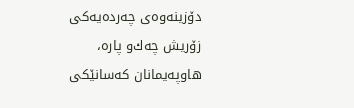دۆزینه‌وه‌ی چه‌رده‌یه‌كی زۆریش چه‌ك‌و پاره‌، هاوپه‌یمانان كه‌سانێكی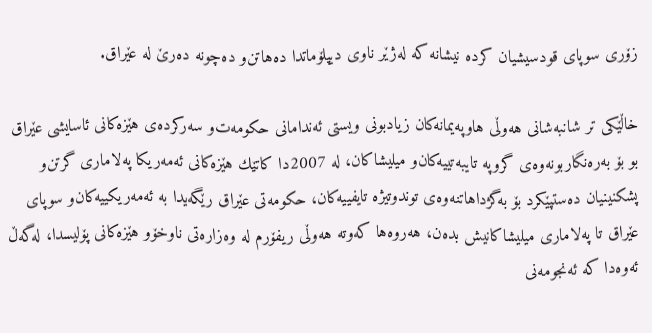زۆری سوپای قودسیشیان كرده‌ نیشانه‌ كه‌ له‌ژێر ناوی دیپلۆماتدا ده‌هاتن‌و ده‌چونه‌ ده‌رێ‌ له‌ عێراق.

خاڵێكی تر شانبه‌شانی هه‌وڵی هاوپه‌یمانه‌كان زیادبونی ویستی ئه‌ندامانی حكومه‌ت‌و سه‌ركرده‌ی هێزه‌كانی ئاسایشی عێراق بو بۆ به‌ره‌نگاربونه‌وه‌ی گروپه‌ تایبه‌تییه‌كان‌و میلیشاكان، له‌ 2007دا كاتێك هێزه‌كانی ئه‌مه‌ریكا په‌لاماری گرتن‌و پشكنینیان ده‌ستپێكرد بۆ به‌گژداهاتنه‌وه‌ی توندوتیژه‌ تایفییه‌كان، حكومه‌تی عێراق رێگه‌یدا به‌ ئه‌مه‌ریكییه‌كان‌و سوپای عێراق تا په‌لاماری میلیشاكانیش بده‌ن، هه‌روه‌ها كه‌وته‌ هه‌وڵی ریفۆرم له‌ وه‌زاره‌تی ناوخۆو هێزه‌كانی پۆلیسدا، له‌گه‌ڵ‌ ئه‌وه‌دا كه‌ ئه‌نجومه‌نی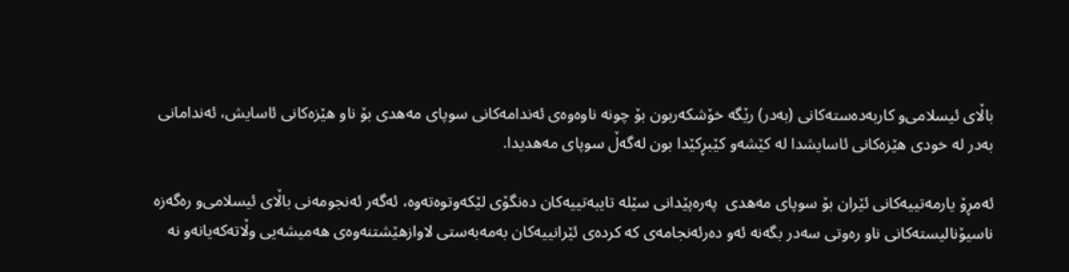باڵای ئیسلامی‌و كاربه‌ده‌سته‌كانی (به‌در) رێگه‌ خۆشكه‌ربون بۆ چونه‌ ناوه‌وه‌ی ئه‌ندامه‌كانی سوپای مه‌هدی بۆ ناو هێزه‌كانی ئاسایش، ئه‌ندامانی به‌در له‌ خودی هێزه‌كانی ئاسایشدا له‌ كێشه‌و كێبڕكێدا بون له‌گه‌ڵ‌ سوپای مه‌هدیدا.

ئه‌مڕۆ یارمه‌تییه‌كانی ئێران بۆ سوپای مه‌هدی  په‌ره‌پێدانی سێله‌ تایبه‌تییه‌كان ده‌نگۆی لێكه‌وتوه‌ته‌وه‌، ئه‌گه‌ر ئه‌نجومه‌نی باڵای ئیسلامی‌و ره‌گه‌زه‌ ناسیۆنالیسته‌كانی ناو ره‌وتی سه‌در بگه‌نه‌ ئه‌و ده‌رئه‌نجامه‌ی كه‌ كرده‌ی ئێرانییه‌كان به‌مه‌به‌ستی لاوازهێشتنه‌وه‌ی هه‌میشه‌یی وڵاته‌كه‌یانه‌‌و نه‌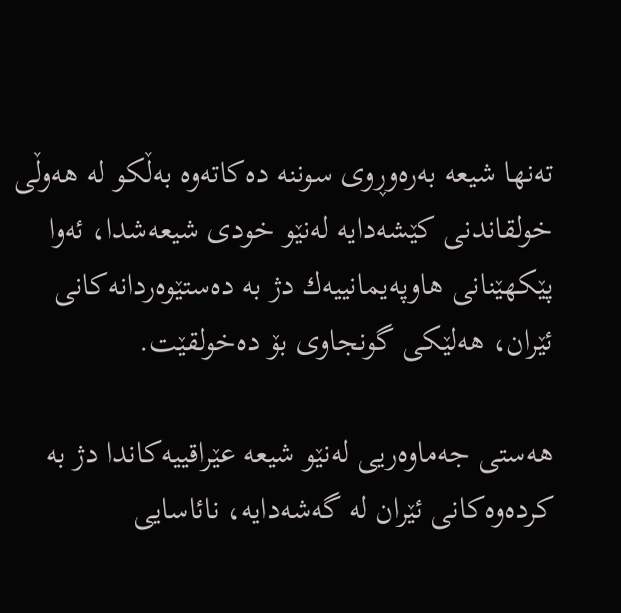ته‌نها شیعه‌ به‌ره‌وڕوی سوننه‌ ده‌كاته‌وه‌ به‌ڵكو له‌ هه‌وڵی خولقاندنی كێشه‌دایه‌ له‌نێو خودی شیعه‌شدا، ئه‌وا پێكهێنانی هاوپه‌یمانییه‌ك دژ به‌ ده‌ستێوه‌ردانه‌كانی ئێران، هه‌لێكی گونجاوی بۆ ده‌خولقێت.

هه‌ستی جه‌ماوه‌ریی له‌نێو شیعه‌ عێراقییه‌كاندا دژ به‌ كرده‌وه‌كانی ئێران له‌ گه‌شه‌دایه‌، نائاسایی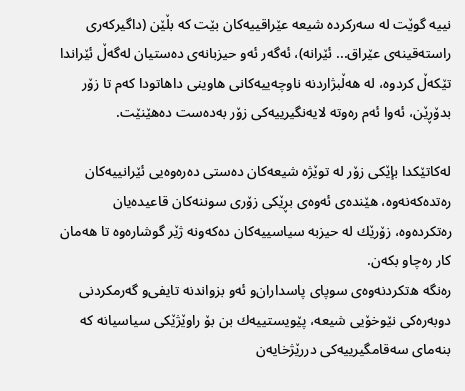نییه‌ گوێت له‌ سه‌ركرده‌ شیعه‌ عێراقییه‌كان بێت كه‌ بڵێن (داگیركه‌ری راسته‌قینه‌ی عێراق... ئێرانه‌)، ئه‌گه‌ر ئه‌و حیزبانه‌ی ده‌ستیان له‌گه‌ڵ‌ ئێراندا تێكه‌ڵ‌ كردوه‌، له‌ هه‌ڵبژاردنه‌ ناوچه‌ییه‌كانی هاوینی داهاتودا كه‌م تا زۆر بدۆڕێن، ئه‌وا ئه‌م ره‌وته‌ لایه‌نگیرییه‌كی زۆر به‌ده‌ست ده‌هێنێت.

له‌كاتێكدا بإێكی زۆر له‌ توێژه‌ شیعه‌كان ده‌ستی ده‌ره‌وه‌یی ئێرانییه‌كان ره‌تده‌كه‌نه‌وه‌، هێنده‌ی ئه‌وه‌ی بڕێكی زۆری سوننه‌كان قاعیده‌یان ره‌تكرده‌وه‌، زۆرێك له‌ حیزبه‌ سیاسییه‌كان ده‌كه‌ونه‌ ژێر گوشاره‌وه‌ تا هه‌مان كار ره‌چاو بكه‌ن.
ره‌نگه‌ ه‌تكردنه‌وه‌ی سوپای پاسداران‌و ئه‌و بزواندنه‌ تایفی‌و گه‌رمكردنی دوبه‌ره‌كی نێوخۆیی شیعه‌، پێویستییه‌ك بن بۆ راوێژێكی سیاسیانه‌ كه‌ بنه‌مای سه‌قامگیرییه‌كی دررێژخایه‌ن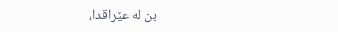بن له‌ عێراقدا،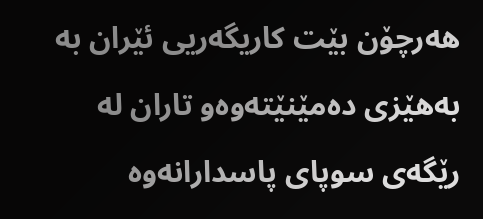هه‌رچۆن بێت كاریگه‌ریی ئێران به‌ به‌هێزی ده‌مێنێته‌وه‌‌و تاران له‌ رێگه‌ی سوپای پاسدارانه‌وه‌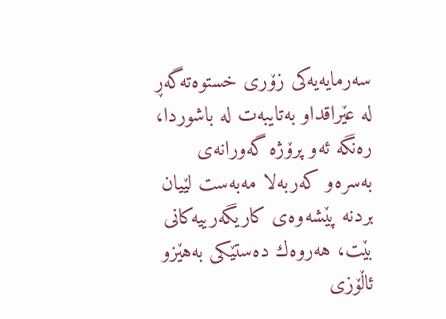سه‌رمایه‌یه‌كی زۆری خستوه‌ته‌گه‌ڕ له‌ عێراقداو به‌تایبه‌ت له‌ باشوردا، ره‌نگه‌ ئه‌و پرۆژه‌ گه‌ورانه‌ی  به‌سره‌و كه‌ربه‌لا مه‌به‌ست لێیان بردنه‌ پێشه‌وه‌ی كاریگه‌رییه‌كانی بێت، هه‌روه‌ك ده‌ستێكی به‌هێزو ئاڵۆزی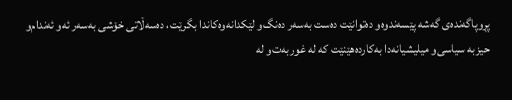پڕوپاگه‌نده‌ی گه‌شه‌ پێسه‌ندوه‌‌و ده‌توانێت ده‌ست به‌سه‌ر ده‌نگ‌و لێكدانه‌وه‌كاندا بگرێت، ده‌سه‌ڵاتی خۆشی به‌سه‌ر ئه‌و ئه‌ندام‌و حیزبه‌ سیاسی‌و میلیشیانه‌دا به‌كارده‌هێنێت كه‌ له‌ غوربه‌ت‌و له‌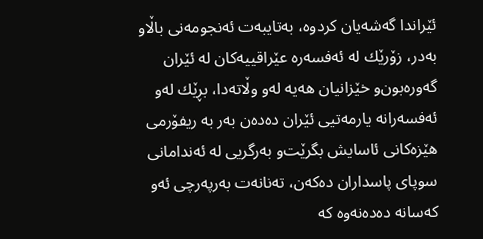ئێراندا گه‌شه‌یان كردوه‌، به‌تایبه‌ت ئه‌نجومه‌نی باڵاو به‌در، زۆرێك له‌ ئه‌فسه‌ره‌ عێراقییه‌كان له‌ ئێران گه‌وره‌بون‌و خێزانیان هه‌یه‌ له‌و وڵاته‌دا، بڕێك له‌و ئه‌فسه‌رانه‌ یارمه‌تیی ئێران ده‌ده‌ن به‌ر به‌ ریفۆرمی هێزه‌كانی ئاسایش بگرێت‌و به‌رگریی له‌ ئه‌ندامانی سوپای پاسداران ده‌كه‌ن، ته‌نانه‌ت به‌رپه‌رچی ئه‌و كه‌سانه‌ ده‌ده‌نه‌وه‌ كه‌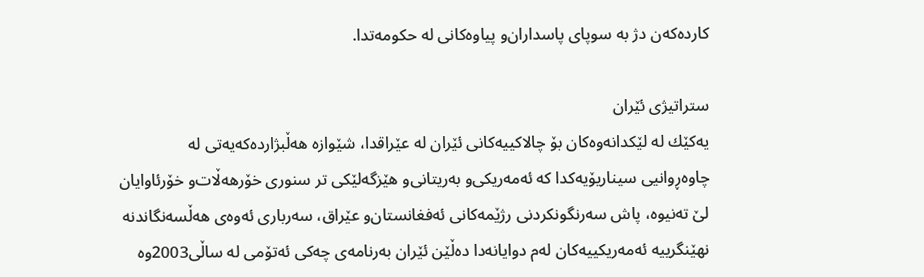كارده‌كه‌ن دژ به‌ سوپای پاسداران‌و پیاوه‌كانی له‌ حكومه‌تدا.

ستراتیژی ئێران
یه‌كێك له‌ لێكدانه‌وه‌كان بۆ چالاكییه‌كانی ئێران له‌ عێراقدا، شێوازه‌ هه‌ڵبژارده‌كه‌یه‌تی له‌ چاوه‌ڕوانیی سیناریۆیه‌كدا كه‌ ئه‌مه‌ریكی‌و به‌ریتانی‌و هێزگه‌لێكی تر سنوری خۆرهه‌ڵات‌و خۆرئاوایان لێ ته‌نیوه‌، پاش سه‌رنگونكردنی رژێمه‌كانی ئه‌فغانستان‌و عێراق، سه‌رباری ئه‌وه‌ی هه‌ڵسه‌نگاندنه‌ نهێنگرییه‌ ئه‌مه‌ریكییه‌كان له‌م دوایانه‌دا ده‌ڵێن ئێران به‌رنامه‌ی چه‌كی ئه‌تۆمی له‌ ساڵی2003وه‌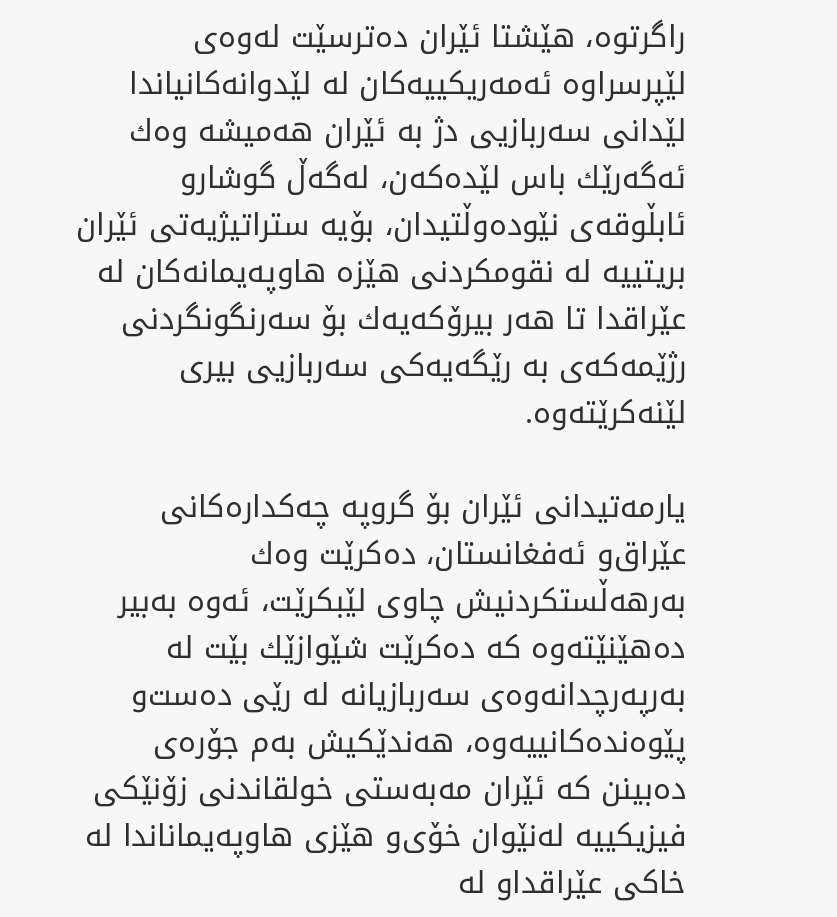راگرتوه‌، هێشتا ئێران ده‌ترسێت له‌وه‌ی لێپرسراوه‌ ئه‌مه‌ریكییه‌كان له‌ لێدوانه‌كانیاندا لێدانی سه‌ربازیی دژ به‌ ئێران هه‌میشه‌ وه‌ك ئه‌گه‌رێك باس لێده‌كه‌ن، له‌گه‌ڵ‌ گوشارو ئابڵوقه‌ی نێوده‌وڵتیدان، بۆیه‌ ستراتیژیه‌تی ئێران بریتییه‌ له‌ نقومكردنی هێزه‌ هاوپه‌یمانه‌كان له‌ عێراقدا تا هه‌ر بیرۆكه‌یه‌ك بۆ سه‌رنگونگردنی رژێمه‌كه‌ی به‌ رێگه‌یه‌كی سه‌ربازیی بیری لێنه‌كرێته‌وه‌.

یارمه‌تیدانی ئێران بۆ گروپه‌ چه‌كداره‌كانی عێراق‌و ئه‌فغانستان، ده‌كرێت وه‌ك به‌رهه‌ڵستكردنیش چاوی لێبكرێت، ئه‌وه‌ به‌بیر ده‌هێنێته‌وه‌ كه‌ ده‌كرێت شێوازێك بێت له‌ به‌رپه‌رچدانه‌وه‌ی سه‌ربازیانه‌ له‌ رێی ده‌ست‌و پێوه‌نده‌كانییه‌وه‌، هه‌ندێكیش به‌م جۆره‌ی ده‌بینن كه‌ ئێران مه‌به‌ستی خولقاندنی زۆنێكی فیزیكییه‌ له‌نێوان خۆی‌و هێزی هاوپه‌یماناندا له‌ خاكی عێراقداو له‌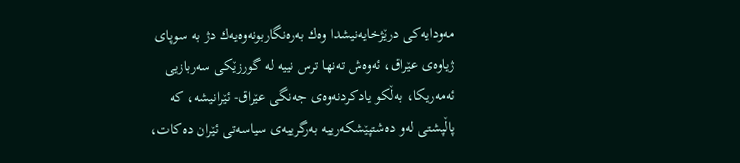مه‌ودایه‌كی درێژخایه‌نیشدا وه‌ك به‌ره‌نگاربونه‌وه‌یه‌ك دژ به‌ سوپای ژیاوه‌ی عێراق، ئه‌وه‌ش ته‌نها ترس نییه‌ له‌ گورزێكی سه‌ربازیی ئه‌مه‌ریكا، به‌ڵكو یادكردنه‌وه‌ی جه‌نگی عێراق- ئێرانیشه‌، كه‌ پاڵپشتی له‌و ده‌شتپێشكه‌رییه‌ به‌رگرییه‌ی سیاسه‌تی ئێران ده‌كات،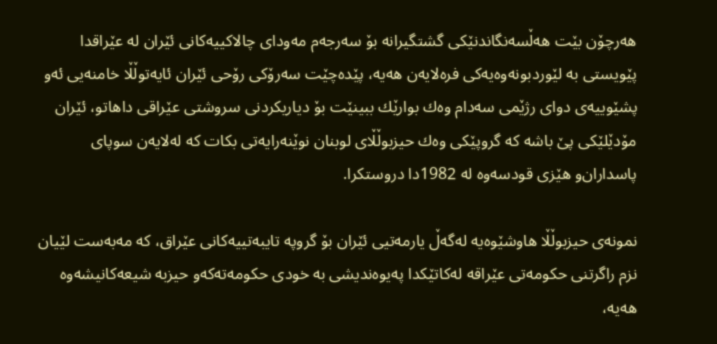هه‌رچۆن بێت هه‌ڵسه‌نگاندنێكی گشتگیرانه‌ بۆ سه‌رجه‌م مه‌ودای چالاكییه‌كانی ئێران له‌ عێراقدا پێویستی به‌ لێوردبونه‌وه‌یه‌كی فره‌لایه‌ن هه‌یه‌، پێده‌چێت سه‌رۆكی رۆحی ئێران ئایه‌توڵڵا خامنه‌یی ئه‌و پشێوییه‌ی دوای رژێمی سه‌دام وه‌ك بوارێك ببینێت بۆ دیاریكردنی سروشتی عێراقی داهاتو، ئێران مۆدێلێكی پێ‌ باشه‌ كه‌ گروپێكی وه‌ك حیزبوڵڵای لوبنان نوێنه‌رایه‌تی بكات كه‌ له‌لایه‌ن سوپای پاسداران‌و هێزی قودسه‌وه‌ له‌ 1982دا دروستكرا.

نمونه‌ی حیزبوڵڵا هاوشێوه‌یه‌ له‌گه‌ڵ‌ یارمه‌تیی ئێران بۆ گروپه‌ تایبه‌تییه‌كانی عێراق، كه‌ مه‌به‌ست لێیان نزم راگرتنی حكومه‌تی عێراقه‌ له‌كاتێكدا په‌یوه‌ندیشی به‌ خودی حكومه‌ته‌كه‌و حیزبه‌ شیعه‌كانیشه‌وه‌ هه‌یه‌،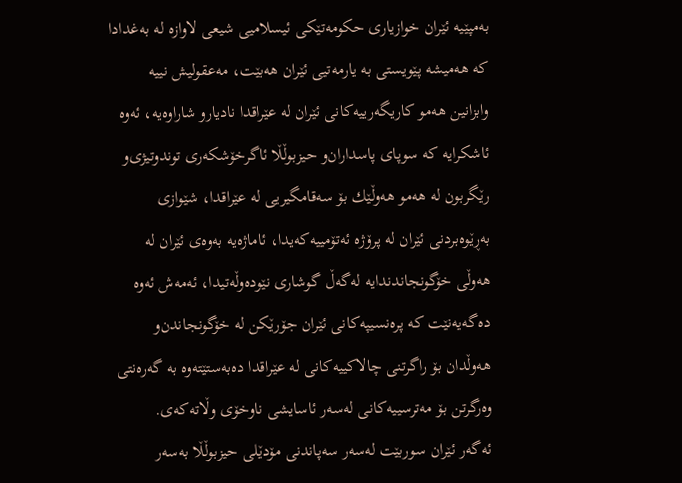به‌مپێیه‌ ئێران خوازیاری حكومه‌تێكی ئیسلامیی شیعی لاوازه‌ له‌ به‌غدادا كه‌ هه‌میشه‌ پێویستی به‌ یارمه‌تیی ئێران هه‌بێت، مه‌عقولیش نییه‌ وابزانین هه‌مو كاریگه‌رییه‌كانی ئێران له‌ عێراقدا نادیارو شاراوه‌یه‌، ئه‌وه‌ ئاشكرایه‌ كه‌ سوپای پاسداران‌و حیزبوڵڵا ئاگرخۆشكه‌ری توندوتیژی‌و رێگربون له‌ هه‌مو هه‌وڵێك بۆ سه‌قامگیریی له‌ عێراقدا، شێوازی به‌ڕێوه‌بردنی ئێران له‌ پرۆژه‌ ئه‌تۆمییه‌كه‌یدا، ئاماژه‌یه‌ به‌وه‌ی ئێران له‌ هه‌وڵی خۆگونجاندندایه‌ له‌گه‌ڵ‌ گوشاری نێوده‌وڵه‌تیدا، ئه‌مه‌ش ئه‌وه‌ ده‌گه‌یه‌نێت كه‌ پره‌نسیپه‌كانی ئێران جۆرێكن له‌ خۆگونجاندن‌و هه‌وڵدان بۆ راگرتنی چالاكییه‌كانی له‌ عێراقدا ده‌به‌ستێته‌وه‌ به‌ گه‌ره‌نتی وه‌رگرتن بۆ مه‌ترسییه‌كانی له‌سه‌ر ئاسایشی ناوخۆی وڵاته‌كه‌ی.
ئه‌گه‌ر ئێران سوربێت له‌سه‌ر سه‌پاندنی مۆدێلی حیزبوڵڵا به‌سه‌ر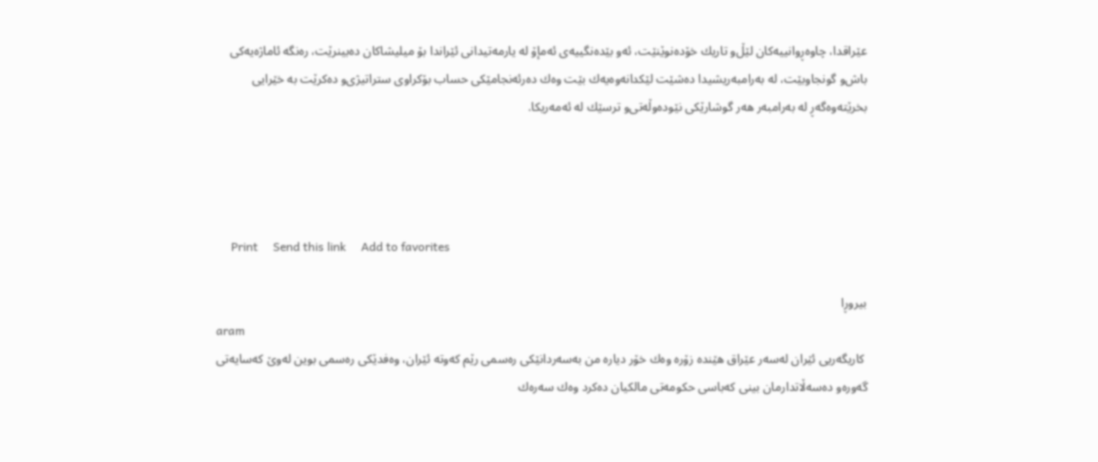عێراقدا، چاوه‌ڕوانییه‌كان لێڵ‌و تاریك خۆده‌نوێنێت، ئه‌و بێده‌نگییه‌ی ئه‌مإۆ له‌ یارمه‌تیدانی ئێراندا بۆ میلیشاكان ده‌بینرێت، ره‌نگه‌ ئاماژه‌یه‌كی باش‌و گونجاوبێت، له‌ به‌رامبه‌ریشیدا ده‌شێت لێكدانه‌وه‌یه‌ك بێت وه‌ك ده‌رئه‌نجامێكی حساب بۆكراوی ستراتیژی‌و ده‌كرێت به‌ خێرایی بخرێته‌وه‌گه‌ڕ له‌ به‌رامبه‌ر هه‌ر گوشارێكی نێوده‌وڵه‌تی‌و ترسێك له‌ ئه‌مه‌ریكا.




     Print     Send this link     Add to favorites

بیروڕا
aram
 كاریگه‌ریی ئێران له‌سه‌ر عێراق هێنده‌ زۆره‌ وه‌ك خۆر دیاره‌ من به‌سه‌ردانێكی ره‌سمی رێم كه‌وته‌ ئێران، وه‌فدێكی ره‌سمی بوین له‌وێ‌ كه‌سایه‌تی گه‌وره‌و ده‌سه‌ڵاتدارمان بینی كه‌باسی حكومه‌تی مالكیان ده‌كرد وه‌ك سه‌ره‌ك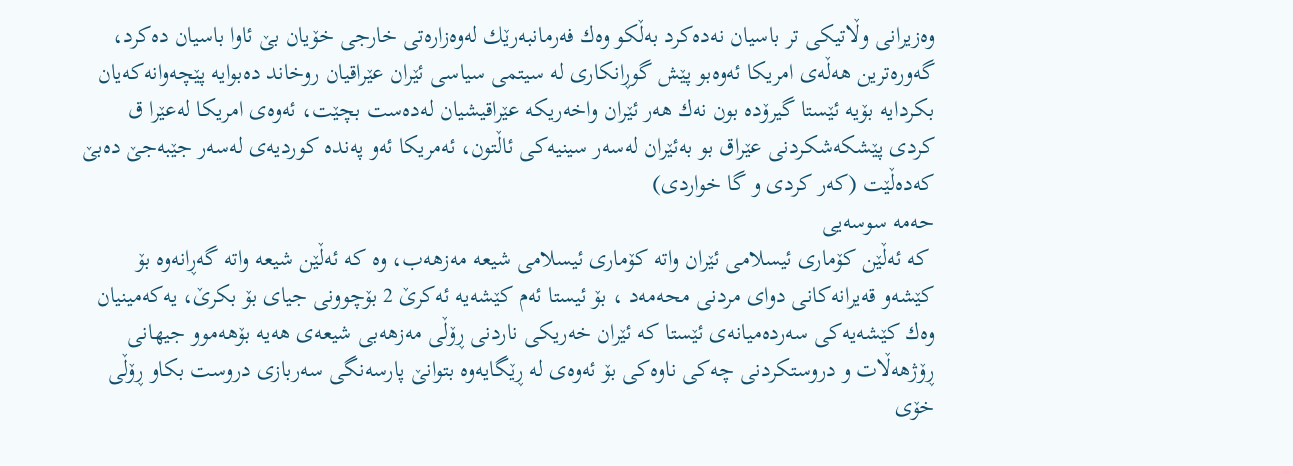وه‌زیرانی وڵاتیكی تر باسیان نه‌ده‌كرد به‌ڵكو وه‌ك فه‌رمانبه‌رێك له‌وه‌زاره‌تی خارجی خۆیان بێ‌ ئاوا باسیان ده‌كرد، گه‌وره‌ترین هه‌ڵه‌ی امریكا ئه‌وه‌بو پێش گوڕانكاری له‌ سیتمی سیاسی ئێران عێراقیان روخاند ده‌بوایه‌ پێچه‌وانه‌كه‌یان بكردایه‌ بۆیه‌ ئێستا گیرۆده‌ بون نه‌ك هه‌ر ئێران واخه‌ریكه‌ عێراقیشیان له‌ده‌ست بچێت، ئه‌وه‌ی امریكا له‌عێرا ق كردی پێشكه‌شكردنی عێراق بو به‌ئێران له‌سه‌ر سینیه‌كی ئاڵتون، ئه‌مریكا ئه‌و په‌نده‌ كوردیه‌ی له‌سه‌ر جێبه‌جێ‌ ده‌بێ‌ كه‌ده‌ڵێت (كه‌ر كردی و گا خواردی)
حه‌مه‌ سوسه‌یی
 که‌ ئه‌ڵێن کۆماری ئیسلامی ئێران واته‌ کۆماری ئیسلامی شیعه‌ مه‌زهه‌ب، وه‌ که‌ ئه‌ڵێن شیعه‌ واته‌ گه‌ڕانه‌وه‌ بۆ کێشه‌و قه‌یرانه‌کانی دوای مردنی محه‌مه‌د ، بۆ ئیستا ئه‌م کێشه‌یه‌ ئه‌کرێ 2 بۆچوونی جیای بۆ بکرێ، یه‌که‌مینیان وه‌ك کێشه‌یه‌کی سه‌رده‌میانه‌ی ئێستا که‌ ئێران خه‌ریکی ناردنی ڕۆڵی مه‌زهه‌بی شیعه‌ی هه‌یه‌ بۆهه‌موو جیهانی ڕۆژهه‌ڵات و دروستکردنی چه‌کی ناوه‌کی بۆ ئه‌وه‌ی له‌ ڕێگایه‌وه‌ بتوانێ پارسه‌نگی سه‌ربازی دروست بکاو ڕۆڵی خۆی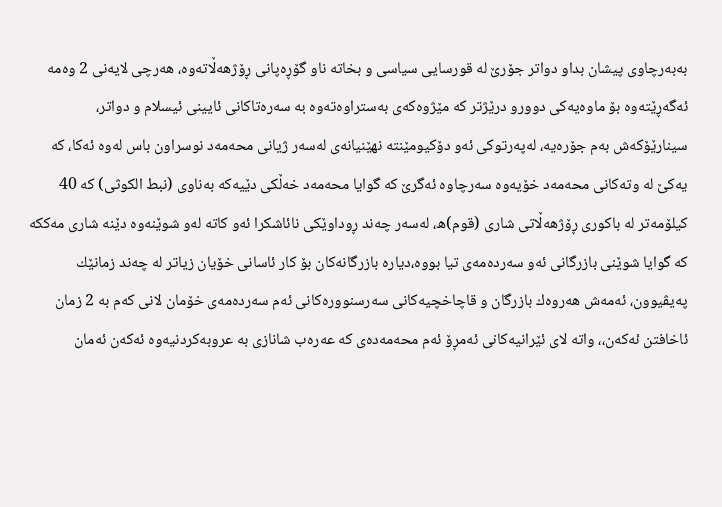به‌به‌رچاوی پیشان بداو دواتر جۆرێ له‌ قورسایی سیاسی و بخاته‌ ناو گۆڕه‌پانی ڕۆژهه‌ڵاته‌وه‌، هه‌رچی لایه‌نی 2 وه‌مه‌ ئه‌گه‌ڕێته‌وه‌ بۆ ماوه‌یه‌کی دوورو درێژتر که‌ مێژوه‌که‌ی به‌ستراوه‌ته‌وه‌ به‌ سه‌ره‌تاکانی ئایینی ئیسلام و دواتر، سینارێۆکه‌ش به‌م جۆره‌یه‌، له‌په‌رتوکی ئه‌و دۆکیومێنته‌ نهێنیانه‌ی له‌سه‌ر ژیانی محه‌مه‌د نوسراون باس له‌وه‌ ئه‌کا، که‌ یه‌کێ له‌ وته‌کانی محه‌مه‌د خۆیه‌وه‌ سه‌رچاوه‌ ئه‌گرێ که‌ گوایا محه‌مه‌د خه‌ڵکی دێیه‌که‌ به‌ناوی (نبط الکوثی) که‌ 40 کیلۆمه‌تر له‌ باکوری ڕۆژهه‌ڵاتی شاری (قوم)ه، له‌سه‌ر چه‌ند ڕوداوێکی نائاشکرا ئه‌و کاته‌ له‌و شوێنه‌وه‌ دێنه‌ شاری مه‌ککه‌ که‌ گوایا شوێنی بازرگانی ئه‌و سه‌رده‌مه‌ی تیا بووه‌،دیاره‌ بازرگانه‌کان بۆ کار ئاسانی خۆیان زیاتر له‌ چه‌ند زمانێك په‌یڤیوون، ئه‌مه‌ش هه‌روه‌ك بازرگان و قاچاخچیه‌کانی سه‌رسنووره‌کانی ئه‌م سه‌رده‌مه‌ی خۆمان لانی که‌م به‌ 2 زمان ئاخافتن ئه‌که‌ن،، واته‌ لای ئێرانیه‌کانی ئه‌مڕۆ ئه‌م محه‌مه‌ده‌ی که‌ عه‌ره‌ب شانازی به‌ عروبه‌کردنیه‌وه‌ ئه‌که‌ن ئه‌مان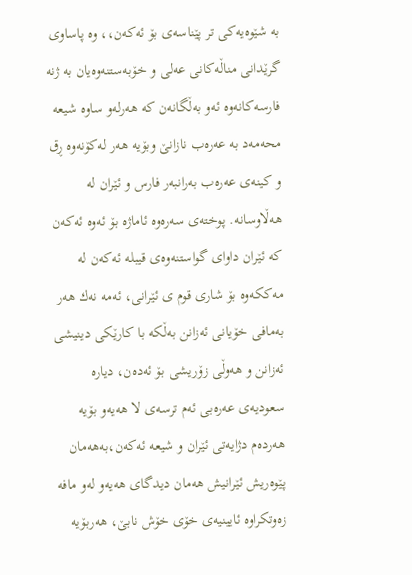به‌ شێوه‌یه‌کی تر پێناسه‌ی بۆ ئه‌که‌ن،، وه‌ پاساوی گرێدانی مناڵه‌کانی عه‌لی و خۆبه‌ستنه‌وه‌یان به‌ ژنه‌ فارسه‌کانه‌وه‌ ئه‌و به‌ڵگانه‌ن که‌ هه‌رله‌و ساوه‌ شیعه‌ محه‌مه‌د به‌ عه‌ره‌ب نازانێ وبۆیه‌ هه‌ر له‌کۆنه‌وه‌ ڕق و کینه‌ی عه‌ره‌ب به‌رانبه‌ر فارس و ئێران له‌ هه‌ڵاوسانه‌. پوخته‌ی سه‌ره‌وه‌ ئاماژه‌ بۆ ئه‌وه‌ ئه‌که‌ن که‌ ئێران داوای گواستنه‌وه‌ی قیبله‌ ئه‌که‌ن له‌ مه‌ککه‌وه‌ بۆ شاری قوم ی ئێرانی، ئه‌مه‌ نه‌ك هه‌ر به‌مافی خۆیانی ئه‌زانن به‌ڵکه‌ با کارێکی دینیشی ئه‌زانن و هه‌وڵی زۆریشی بۆ ئه‌ده‌ن، دیاره‌ سعودیه‌ی عه‌ره‌بی ئه‌م ترسه‌ی لا هه‌یه‌و بۆیه‌ هه‌رده‌م دژایه‌تی ئێران و شیعه‌ ئه‌که‌ن،به‌هه‌مان پێوه‌ریش ئێرانیش هه‌مان دیدگای هه‌یه‌و له‌و مافه‌ زه‌وتکراوه‌ ئایینیه‌ی خۆی خۆش نابێ، هه‌ربۆیه‌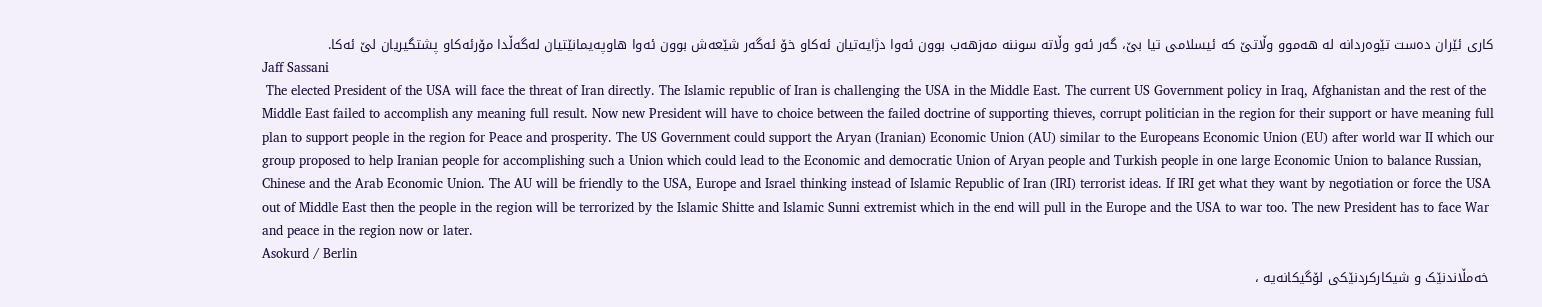کاری ئێران ده‌ست تێوه‌ردانه‌ له‌ هه‌موو وڵاتێ که‌ ئیسلامی تیا بێ، گه‌ر ئه‌و وڵاته‌ سوننه‌ مه‌زهه‌ب بوون ئه‌وا دژایه‌تیان ئه‌کاو خۆ ئه‌گه‌ر شێعه‌ش بوون ئه‌وا هاوپه‌یمانێتیان له‌گه‌ڵدا مۆرئه‌کاو پشتگیریان لێ ئه‌کا.
Jaff Sassani
 The elected President of the USA will face the threat of Iran directly. The Islamic republic of Iran is challenging the USA in the Middle East. The current US Government policy in Iraq, Afghanistan and the rest of the Middle East failed to accomplish any meaning full result. Now new President will have to choice between the failed doctrine of supporting thieves, corrupt politician in the region for their support or have meaning full plan to support people in the region for Peace and prosperity. The US Government could support the Aryan (Iranian) Economic Union (AU) similar to the Europeans Economic Union (EU) after world war II which our group proposed to help Iranian people for accomplishing such a Union which could lead to the Economic and democratic Union of Aryan people and Turkish people in one large Economic Union to balance Russian, Chinese and the Arab Economic Union. The AU will be friendly to the USA, Europe and Israel thinking instead of Islamic Republic of Iran (IRI) terrorist ideas. If IRI get what they want by negotiation or force the USA out of Middle East then the people in the region will be terrorized by the Islamic Shitte and Islamic Sunni extremist which in the end will pull in the Europe and the USA to war too. The new President has to face War and peace in the region now or later.
Asokurd / Berlin
 خه‌مڵاندنێک و شیکارکردنێکی لۆگیکانه‌یه‌ ،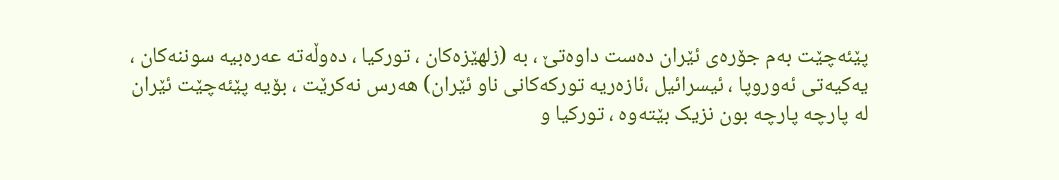پێئه‌چێت به‌م جۆره‌ی ئێران ده‌ست داوه‌تێ ، به‌ (زلهێزه‌کان ، تورکیا ، ده‌وڵه‌ته‌ عه‌ره‌بیه‌ سوننه‌کان ، یه‌کیه‌تی ئه‌وروپا ، ئیسرائیل ،ئازه‌ریه‌ تورکه‌کانی ناو ئێران) هه‌رس نه‌کرێت ، بۆیه‌ پێئه‌چێت ئێران له‌ پارچه‌ پارچه‌ بون نزیک بێته‌وه‌ ، تورکیا و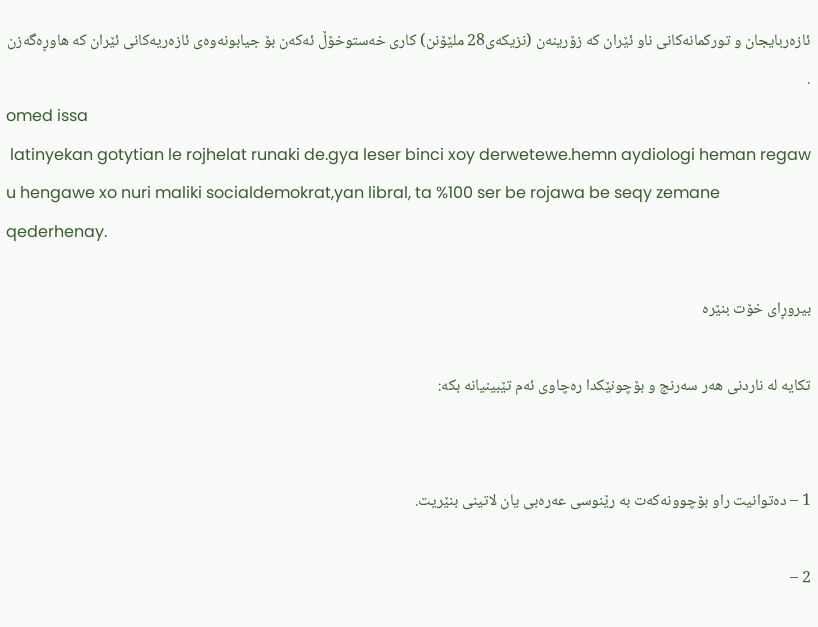ئازه‌ربایجان و تورکمانه‌کانی ناو ئێران که‌ زۆرینه‌ن (نز‌یکه‌ی28 ملێۆنن) کاری خه‌ستوخۆڵ ئه‌که‌ن بۆ جیابونه‌وه‌ی ئازه‌ریه‌کانی ئێران که‌ هاوڕه‌گه‌زن .
omed issa
 latinyekan gotytian le rojhelat runaki de.gya leser binci xoy derwetewe.hemn aydiologi heman regaw u hengawe xo nuri maliki socialdemokrat,yan libral, ta %100 ser be rojawa be seqy zemane qederhenay.

بیروڕای خۆت بنێره‌

تکایه‌ له‌ ناردنی هه‌ر سه‌رنج و بۆچونێکدا ره‌چاوی ئه‌م تێبینیانه‌ بکه‌:


1 – ده‌توانیت راو بۆچوونه‌که‌ت به‌ رێنوسی عه‌ره‌بی یان لاتینی بنێریت.

2 –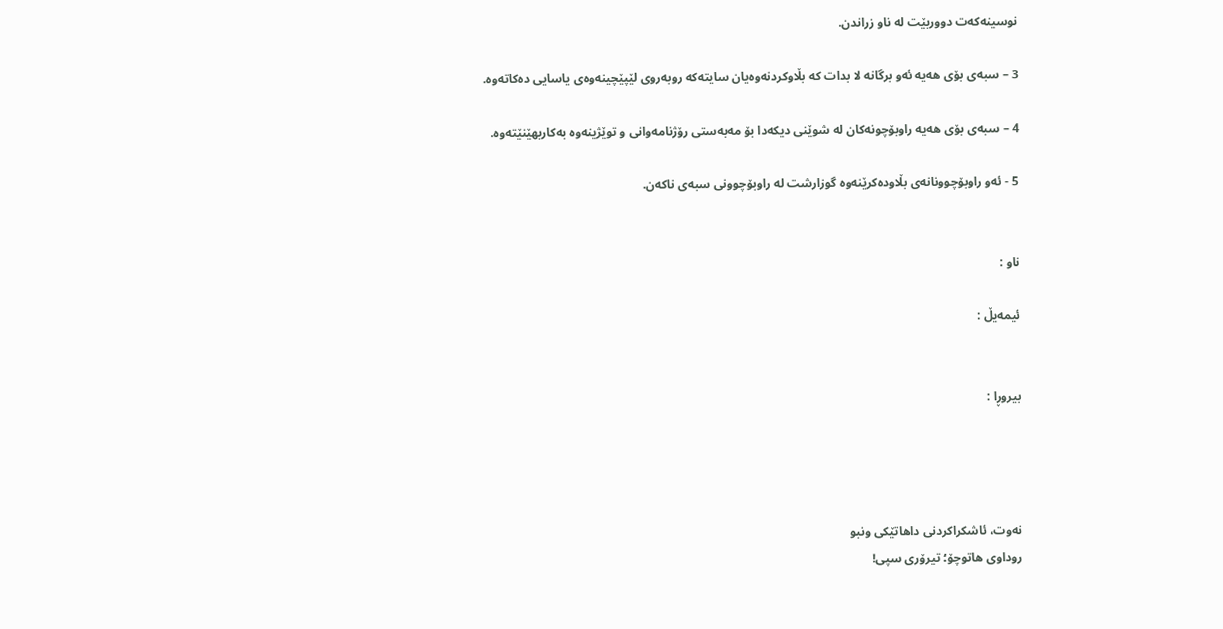نوسینه‌که‌ت دووربێت له‌ ناو زراندن.

3 – سبه‌ی بۆی هه‌یه‌ ئه‌و برگانه‌ لا بدات که‌ بڵاوکردنه‌وه‌یان سایته‌که‌ روبه‌روی لێپێچینه‌وه‌ی یاسایی ده‌کاته‌وه‌.

4 – سبه‌ی بۆی هه‌یه‌ راوبۆچونه‌کان له‌ شوێنی دیکه‌دا بۆ مه‌به‌ستی رۆژنامه‌وانی و توێژینه‌وه‌ به‌کاربهێنێته‌وه‌.

5 - ئه‌و راوبۆچوونانه‌ی بڵاوده‌کرێنه‌وه‌ گوزارشت له‌ راوبۆچوونی سبه‌ی ناکه‌ن.


ناو :

ئیمه‌یڵ :


بیروڕا :




نه‌وت، ئاشكراكردنی‌ داهاتێكی‌ ونبو
روداوی‌ هاتوچۆ؛ تیرۆری‌ سپی!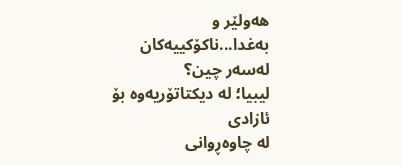هه‌ولێر و به‌غدا...ناکۆکییه‌کان له‌سه‌ر چین؟
لیبیا؛ له‌ دیكتاتۆریه‌وه‌ بۆ ئازادی‌
له‌ چاوه‌ڕوانی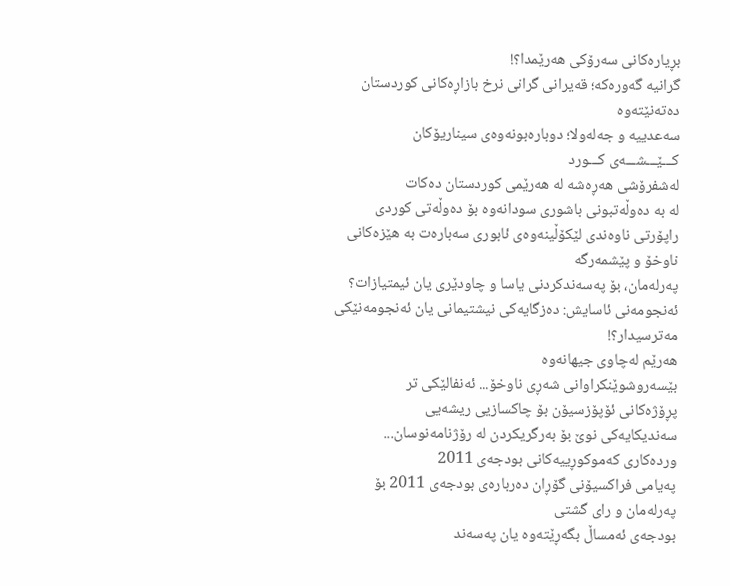بڕیاره‌کانی سه‌رۆکی هه‌رێمدا؟!
گرانیه‌ گه‌وره‌كه‌؛ قه‌یرانی‌ گرانی‌ نرخ بازاڕه‌كانی‌ كوردستان ده‌ته‌نێته‌وه‌
سه‌عدییه‌ و جه‌له‌ولا؛ دوباره‌بونه‌وه‌ی سیناریۆکان
كـــێـــشـــه‌ی كـــورد
له‌شفرۆشی‌ هه‌ڕه‌شه‌ له‌ هه‌رێمی‌ كوردستان ده‌كات
له‌ به‌ ده‌وڵه‌تبونی‌ باشوری‌ سودانه‌وه‌ بۆ ده‌وڵه‌تی كوردی‌
راپۆرتی‌ ناوه‌ندی لێكۆڵینه‌وه‌ی‌ ئابوری‌ سه‌باره‌ت به‌ هێزه‌كانی‌ ناوخۆ ‌و پێشمه‌رگه‌
په‌رله‌مان، بۆ په‌سه‌ندکردنی یاسا و چاودێری یان ئیمتیازات؟
ئه‌نجومه‌نی ئاسایش: ده‌زگایه‌کی نیشتیمانی یان ئه‌نجومه‌نێكی‌ مه‌ترسیدار؟!
هه‌رێم له‌چاوی‌ جیهانه‌‌وه‌
بێسه‌روشوێنكراوانی‌ شه‌ڕی‌ ناوخۆ... ئه‌نفالێكی‌ تر
پڕۆژه‌کانی ئۆپۆزسیۆن بۆ چاکسازیی ریشه‌یی
سه‌ندیكایه‌كی‌ نوێ بۆ به‌رگریكردن له‌ رۆژنامه‌نوسان...
ورده‌كاری‌ كه‌موكوڕییه‌كانی‌ بودجه‌ی‌ 2011
په‌یامی‌ فراكسیۆنی‌ گۆڕان ده‌رباره‌ی‌ بودجه‌ی‌ 2011 بۆ په‌رله‌مان و رای‌ گشتی‌
بودجەی ئەمساڵ بگەڕێتەوە یان په‌سه‌ند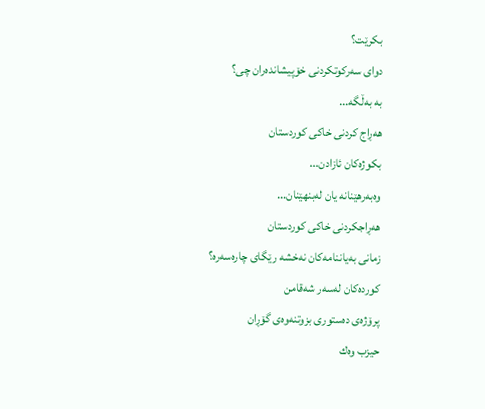بكرێت؟
دوای‌ سه‌ركوتكردنی‌ خۆپیشانده‌ران چی‌؟
به‌ به‌ڵگه‌...
هه‌ڕاج كردنی خاكی كوردستان
بکوژه‌کان ئازادن...
وه‌به‌رهێنانه‌ یان له‌بنهێنان...
هه‌ڕاجكردنی‌ خاكی‌ كوردستان
زمانی‌ به‌یاننامه‌كان نه‌خشه‌ رێگای‌ چاره‌سه‌ره‌؟
كورده‌كان له‌سه‌ر شه‌قامن
پرۆژه‌ی ده‌ستوری بزوتنه‌وه‌ی گۆڕان
حیزب وه‌ك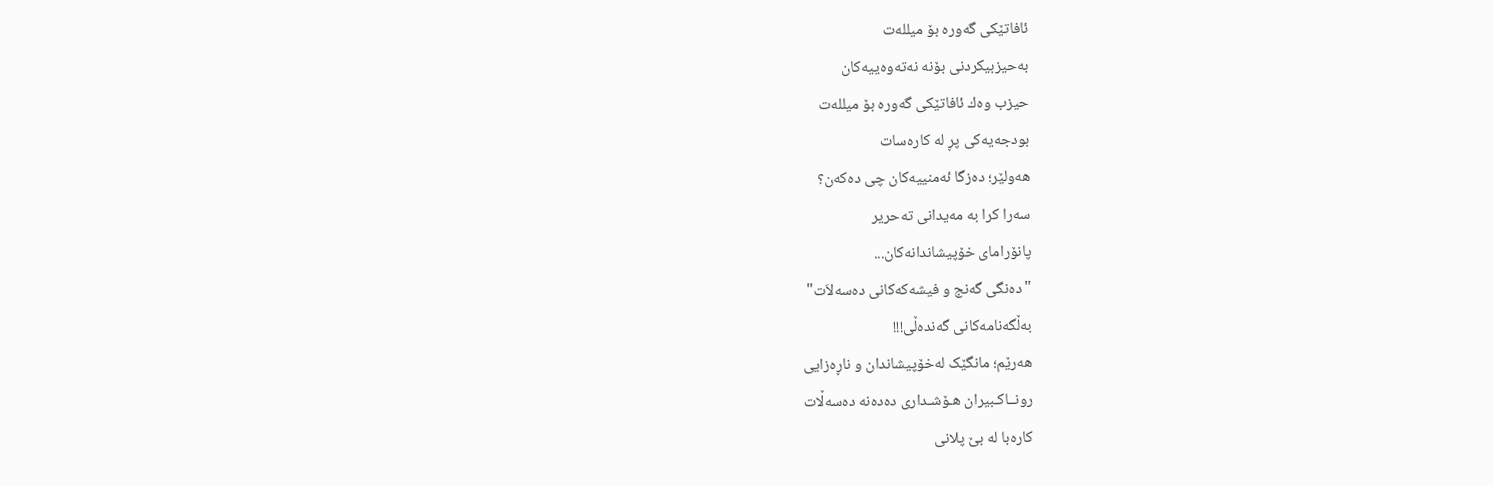ئافاتێكی‌ گه‌وره‌ بۆ میلله‌ت
به‌حیزبیكردنی‌ بۆنه‌ نه‌ته‌وه‌ییه‌كان
حیزب وەك ئافاتێكی گەورە بۆ میللەت
بودجەیەكی پڕ لە كارەسات
هه‌ولێر؛ ده‌زگا ئه‌منییه‌كان چی‌ ده‌كه‌ن؟
سەرا کرا بە مەیدانی تەحریر
پانۆرامای‌ خۆپیشاندانه‌كان...
"ده‌نگی‌ گه‌نج و فیشه‌كه‌كانی‌ ده‌سه‌لاَت"
به‌ڵگه‌نامه‌كانی‌ گه‌نده‌ڵی‌!!!
هه‌رێم؛ مانگێک له‌خۆپیشاندان و ناڕه‌زایی
رونــاكـبیران هـۆشـداری دەدەنە دەسەڵات
كاره‌با له‌ بێ‌ پلانی‌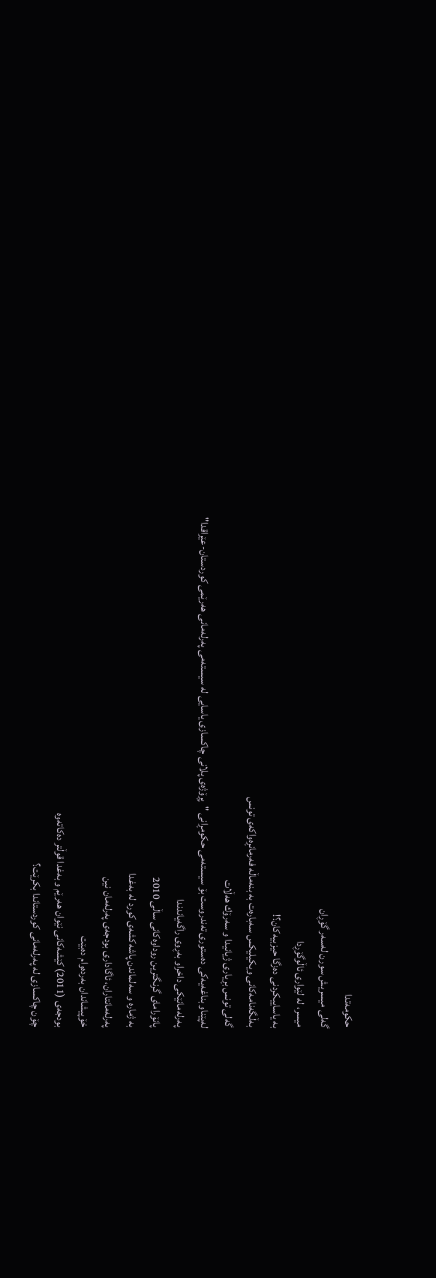حكومه‌تدا
گه‌لی‌ میسریش سورن له‌سه‌ر گۆڕان
میسر، له‌ لێواری ئاڵوگۆڕدا
به‌ یاساییکردنی ده‌زگا حیزبیه‌کان؟!
به‌ڵگه‌نامه‌كانی‌ ویكیلیكس سه‌باره‌ت به‌ بنه‌ماڵه‌ فه‌رمانڕه‌واکه‌ی تونس
گه‌لی تونس بڕیاری ژیانیدا و سه‌رۆك هه‌ڵات
له‌پێناو بناغه‌یه‌كی ده‌ستوری ته‌ندروست بۆ سیسته‌می حكومڕانی "پڕۆژه‌ی پلانی چاكسازی یاسایی له‌ سیسته‌می په‌رله‌مانی هه‌رێمی كوردستان-عێراقدا"
په‌رله‌مانێكی‌ داخراو به‌ڕوی‌ راگه‌یاندندا
پانۆرامای گرنگترین روداوه‌کانی ساڵی 2010
به‌ ژماره‌ و سه‌لماندن پاشه‌كشه‌ی‌ كورد له‌ به‌غدا
په‌رله‌مانتاران، ئاگاداری‌ بودجه‌ی‌ په‌رله‌مان نین
خۆپیشاندان به‌رده‌وام ده‌بێت
بودجه‌ی‌ (2011) كێشه‌كانی‌ نێوان هه‌رێم ‌و به‌غدا قوڵتر ده‌كاته‌وه
چۆن چاکسازی له‌ په‌رله‌مانی کوردستاندا بکرێت؟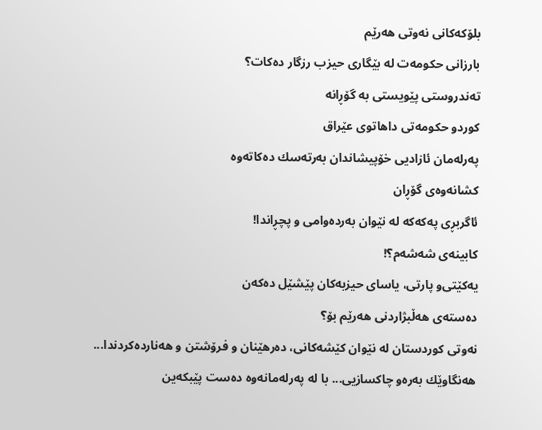بلۆکه‌کانی نه‌وتی هه‌رێم
بارزانی‌ حكومه‌ت له‌ بێگاری‌ حیزب رزگار ده‌كات؟
ته‌ندروستی‌ پێویستی به‌ گۆڕانه‌
کوردو حکومه‌تی داهاتوی عێراق
په‌رله‌مان ‌ئازادیی خۆپیشاندان به‌رته‌سك ده‌کاته‌وه‌
كشانه‌وه‌ی‌ گۆڕان
ئاگربڕی‌ په‌كه‌كه‌ له‌ نێوان به‌رده‌وامی‌ و پچڕاندا!
كابینه‌ی‌ شه‌شه‌م؟!
یه‌كێتی‌و پارتی‌، یاسای حیزبه‌كان پێشێل ده‌كه‌ن
ده‌سته‌ی‌ هه‌ڵبژاردنی‌ هه‌رێم بۆ؟
نەوتی کوردستان لە نێوان کێشەکانی، دەرهێنان و فرۆشتن و هەناردەکردندا...
هه‌نگاوێك به‌ره‌و چاكسازیی‌... با له‌ په‌رله‌مانه‌وه‌ ده‌ست پێبكه‌ین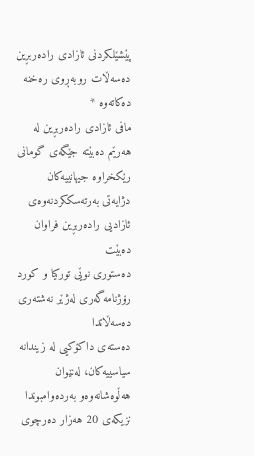پێشێلكردنی‌ ئازادی‌ راده‌ربڕین ده‌سه‌ڵات روبه‌ڕوی‌ ره‌خنه‌ ده‌كاته‌وه‌ *
مافی ئازادی‌ راده‌ربڕین له‌ هه‌رێم ده‌بێته‌ جێگه‌ی‌ گومانی‌ رێكخراوه‌ جیهانییه‌كان
دژایه‌تی‌ به‌رته‌سككردنه‌وه‌ی‌ ئازادیی‌ راده‌ربڕین فراوان ده‌بێت
ده‌ستوری‌ نوێی‌ توركیا و كورد
رۆژنامه‌گه‌ری‌ له‌ژێر نه‌شته‌ری‌ ده‌سه‌ڵاتدا
ده‌سته‌ی‌ داكۆكیی‌ له‌ زیندانه‌ سیاسییه‌كان، له‌نێوان هه‌ڵوه‌شانه‌وه‌و به‌رده‌وامبوندا
نزیکه‌ی 20 هه‌زار ده‌رچوی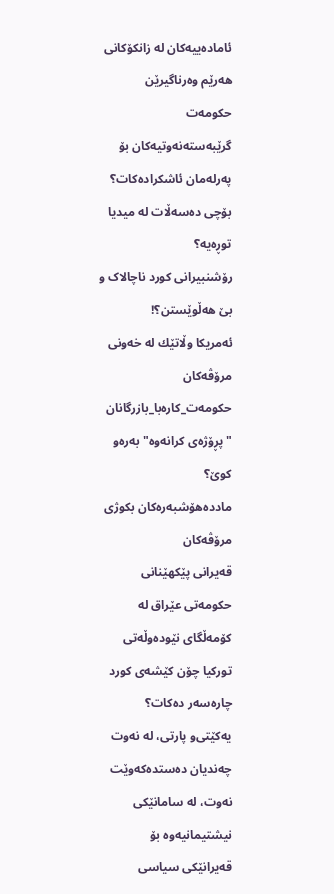ئاماده‌ییه‌کان له‌ زانكۆكانی هه‌رێم وه‌رناگیرێن
حكومه‌ت گرێبه‌سته‌نه‌وتیه‌كان بۆ په‌رله‌مان ئاشكراده‌كات؟
بۆچی‌ ده‌سه‌ڵات له‌ میدیا توڕه‌یه‌؟
رۆشنبیرانی‌ كورد ناچالاک و بێ هه‌ڵوێستن؟!
ئه‌مریكا وڵاتێك له‌ خه‌ونی‌ مرۆڤه‌كان
حكومه‌ت_كاره‌با_بازرگانان
"پڕۆژه‌ی‌ كرانه‌وه‌" به‌ره‌و كوێ‌؟
مادده‌هۆشبه‌ره‌كان بكوژی‌ مرۆڤه‌كان
قه‌یرانی‌ پێكهێنانی‌ حكومه‌تی‌ عێراق له‌ كۆمه‌ڵگای‌ نێوده‌وڵه‌تی‌
توركیا چۆن كێشه‌ی‌ كورد چاره‌سه‌ر ده‌كات؟
یه‌كێتی‌‌و پارتی‌، له‌ نه‌وت چه‌ندیان ده‌ستده‌كه‌وێت
نه‌وت، له‌ سامانێكی نیشتیمانیه‌وه‌ بۆ قه‌یرانێكی سیاسی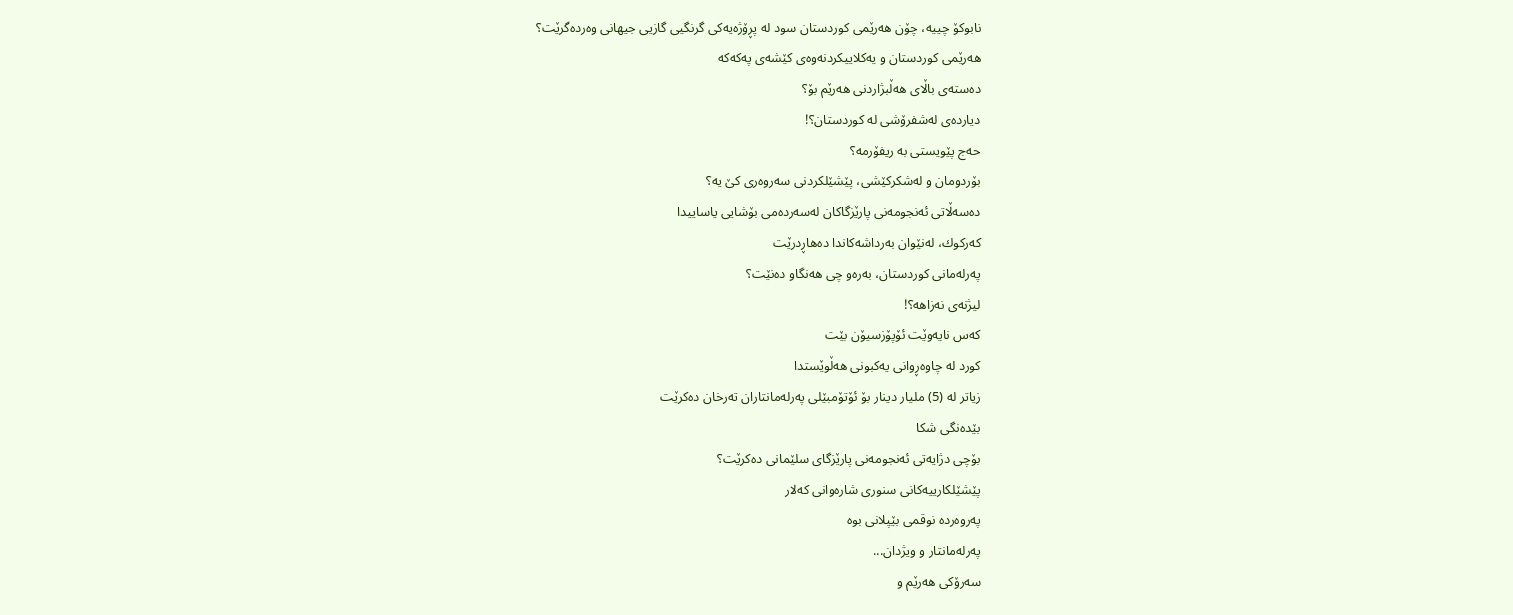نابوكۆ چییه‌، چۆن هه‌رێمی‌ كوردستان سود له‌ پڕۆژه‌یه‌كی‌ گرنگیی‌ گازیی‌ جیهانی‌ وه‌رده‌گرێت؟
هه‌رێمی كوردستان و یه‌كلاییكردنه‌وه‌ی كێشه‌ی په‌كه‌كه‌
ده‌سته‌ی باڵای هه‌ڵبژاردنی هه‌رێم بۆ؟
دیارده‌ی‌ له‌شفرۆشی‌ له‌ كوردستان؟!
حه‌ج پێویستی‌ به‌ ریفۆرمه‌؟
بۆردومان و له‌شكركێشی‌، پێشێلكردنی‌ سه‌روه‌ری‌ كێ یه‌؟
ده‌سه‌ڵاتی ئه‌نجومه‌نی پارێزگاكان له‌سه‌رده‌می بۆشایی یاساییدا
كه‌ركوك، له‌نێوان به‌رداشه‌كاندا ده‌هاڕدرێت
په‌رله‌مانی‌ كوردستان، به‌ره‌و چی‌ هه‌نگاو ده‌نێت؟
لیژنه‌ی‌ نه‌زاهه‌؟!
كه‌س نایه‌وێت ئۆپۆزسیۆن بێت
كورد له‌ چاوه‌ڕوانی یه‌كبونی هه‌ڵوێستدا
زیاتر له‌ (5) ملیار دینار بۆ ئۆتۆمبێلی‌ په‌رله‌مانتاران ته‌رخان ده‌كرێت
بێده‌نگی‌ شكا
بۆچی دژایه‌تی ئه‌نجومه‌نی پارێزگای سلێمانی ده‌كرێت؟
پێشێلكارییه‌كانی‌ سنوری‌ شاره‌وانی‌ كه‌لار
په‌روه‌رده‌ نوقمی‌ بێپلانی‌ بوه‌
په‌رله‌مانتار و ویژدان...
سه‌رۆكی‌ هه‌رێم و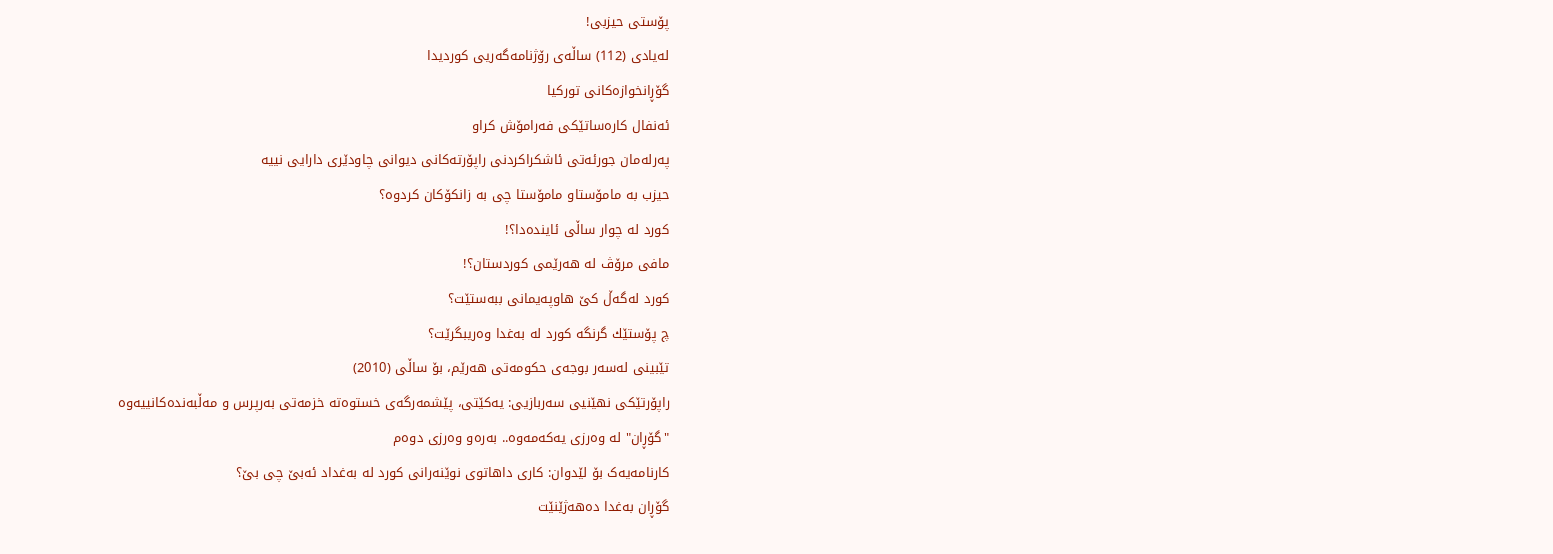پۆستی‌ حیزبی‌!
له‌یادی‌ (112) ساڵه‌ی‌ رۆژنامه‌گه‌ریی‌ كوردیدا
گۆڕانخوازه‌كانی‌ توركیا
ئه‌نفال كاره‌ساتێكی‌ فه‌رامۆش كراو
په‌رله‌مان جورئه‌تی‌ ئاشكراكردنی‌ راپۆرته‌كانی‌ دیوانی‌ چاودێری‌ دارایی‌ نییه‌
حیزب به‌ مامۆستا‌و مامۆستا چی‌ به‌ زانكۆكان كردوه‌؟
كورد له‌ چوار ساڵی ئاینده‌دا؟!
مافی‌ مرۆڤ له‌ هه‌رێمی‌ كوردستان؟!
كورد له‌گه‌ڵ كێ هاوپه‌یمانی ببه‌ستێت؟
چ پۆستێك گرنگه‌ كورد له‌ به‌غدا وه‌ریبگرێت؟
تێبینی‌ له‌سه‌ر بوجه‌ی‌ حكومه‌تی‌ هه‌رێم، بۆ ساڵی‌ (2010)
راپۆرتێكی‌ نهێنیی‌ سه‌ربازیی‌: یه‌كێتی‌، پێشمه‌رگه‌ی‌ خستوه‌ته‌ خزمه‌تی‌ به‌رپرس ‌و مه‌ڵبه‌نده‌كانییه‌وه‌
"گۆڕان" له‌ وه‌رزی‌ یه‌كه‌مه‌وه‌.. به‌ره‌و وه‌رزی‌ دوه‌م
کارنامه‌یه‌ک بۆ لێدوان: کاری داهاتوی نوێنه‌رانی کورد له‌ به‌غداد ئه‌بێ چی بێ؟
گۆڕان به‌غدا ده‌هه‌ژێنێت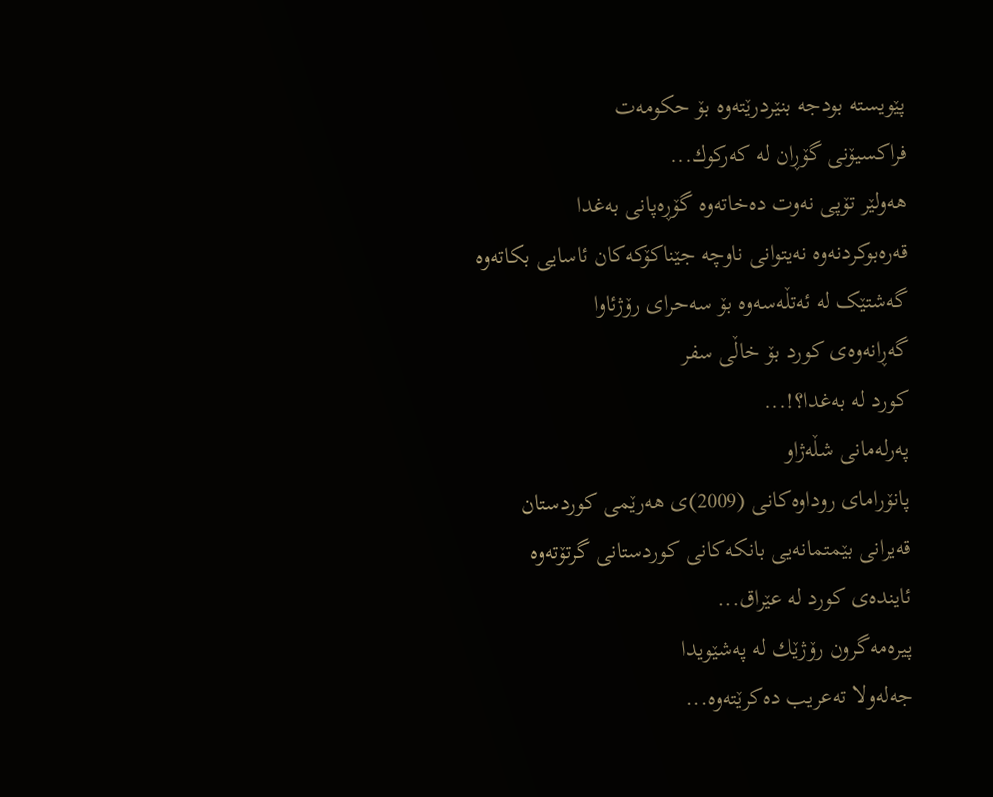پێویسته‌ بودجه‌ بنێردرێته‌وه‌ بۆ حكومه‌ت
فراكسیۆنی‌ گۆڕان له‌ كه‌ركوك...
هه‌ولێر تۆپی‌ نه‌وت ده‌خاته‌وه‌ گۆڕه‌پانی‌ به‌غدا
قه‌ره‌بوكردنه‌وه‌ نه‌یتوانی ناوچه‌ جێناكۆكه‌كان ئاسایی‌ بكاته‌وه‌
گه‌شتێک له‌ ئه‌تڵه‌سه‌وه‌ بۆ سه‌حرای رۆژئاوا
گه‌ڕانه‌وه‌ی‌ كورد بۆ خاڵی‌ سفر
كورد له‌ به‌غدا؟!...
په‌رله‌مانی‌ شڵه‌ژاو
پانۆرامای‌ روداوه‌كانی‌ (2009)ی‌ هه‌رێمی‌ كوردستان
قه‌یرانی بێمتمانه‌یی بانكه‌كانی‌ كوردستانی‌ گرتۆته‌وه‌
ئاینده‌ی‌ كورد له‌ عێراق...
پیره‌مه‌گرون رۆژێك له‌ په‌شێویدا
جه‌له‌ولا ته‌عریب ده‌كرێته‌وه‌...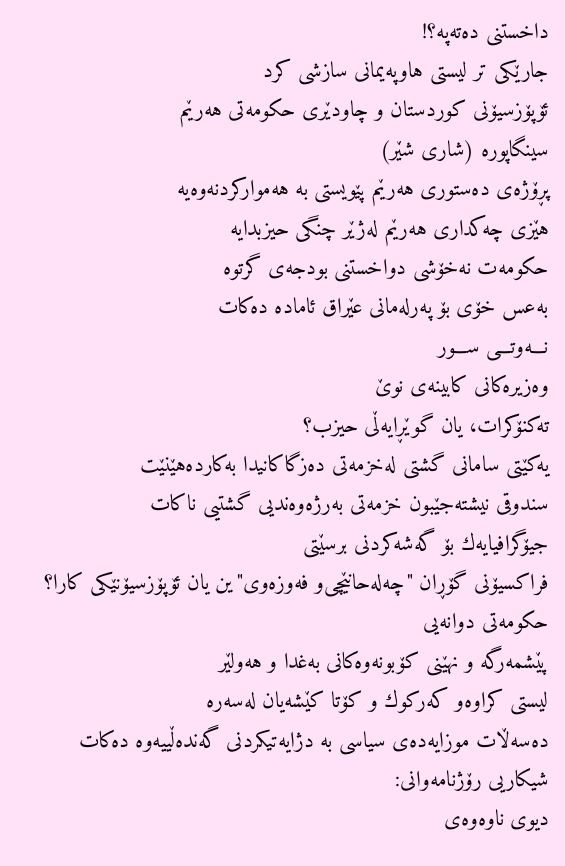داخستنی‌ ده‌ته‌په‌؟!
جارێكی تر لیستی هاوپه‌یمانی سازشی كرد
ئۆپۆزسیۆنی‌ كوردستان و چاودێری‌ حكومه‌تی‌ هه‌رێم
سینگاپوره‌ (شاری شێر)
پڕۆژه‌ی‌ ده‌ستوری‌ هه‌رێم پێویستی‌ به‌ هه‌مواركردنه‌وه‌یه‌
هێزی‌ چه‌كداری‌ هه‌رێم له‌ژێر چنگی‌ حیزبدایه‌
حكومه‌ت نه‌خۆشی‌ دواخستنی‌ بودجه‌ی‌ گرتوه‌
به‌عس خۆی‌ بۆ په‌رله‌مانی‌ عێراق ئاماده‌ ده‌كات
نـــه‌وتـــی‌ ســـور
وه‌زیره‌كانی‌ كابینه‌ی‌ نوێ‌
ته‌كنۆكرات، یان گوێڕایه‌ڵی‌ حیزب؟
یه‌كێتی‌ سامانی‌ گشتی‌ له‌خزمه‌تی‌ ده‌زگاكانیدا به‌كارده‌هێنێت
سندوقی‌ نیشته‌جێبون خزمه‌تی‌ به‌رژه‌وه‌ندیی‌ گشتیی‌ ناكات
جیۆگرافیایه‌ك بۆ گه‌شه‌كردنی‌ برسێتی‌
فراكسیۆنی‌ گۆڕان "چه‌له‌حانێچی‌‌و فه‌وزه‌وی‌"ین یان ئۆپۆزسیۆنێكی‌ كارا؟
حكومه‌تی‌ دوانه‌یی‌
پێشمه‌رگه‌ و نهێنی‌ كۆبونه‌وه‌كانی‌ به‌غدا و هه‌ولێر
لیستی‌ كراوه‌‌و كه‌ركوك ‌و كۆتا كێشه‌یان له‌سه‌ره‌
ده‌سه‌ڵات موزایه‌ده‌ی‌ سیاسی‌ به‌ دژایه‌تیكردنی‌ گه‌نده‌ڵییه‌وه‌ ده‌كات
شیكاریی رۆژنامه‌وانی‌:
دیوی‌ ناوه‌وه‌ی‌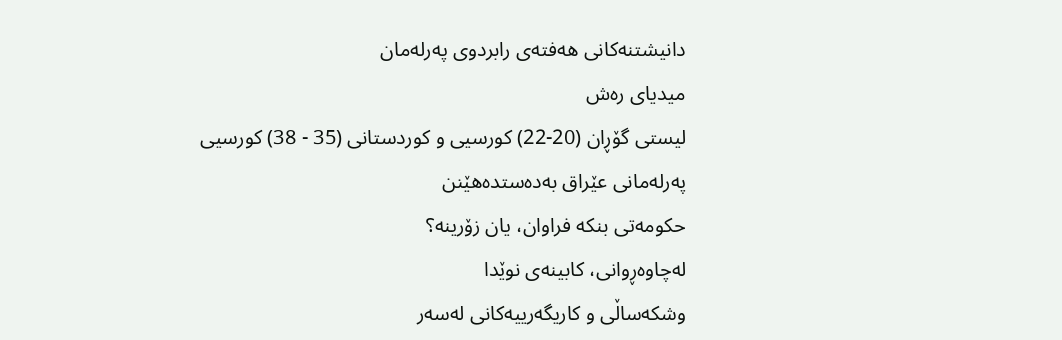دانیشتنه‌كانی‌ هه‌فته‌ی‌ رابردوی‌ په‌رله‌مان
میدیای‌ ره‌ش
لیستی‌ گۆڕان (20-22) كورسیی‌ و كوردستانی‌ (35 - 38) كورسیی په‌رله‌مانی‌ عێراق به‌ده‌ستده‌هێنن
حكومه‌تی‌ بنكه‌ فراوان، یان زۆرینه‌؟
له‌چاوه‌ڕوانی، كابینه‌ی‌ نوێدا
وشکه‌ساڵی ‌و کاریگه‌رییه‌کانی له‌سه‌ر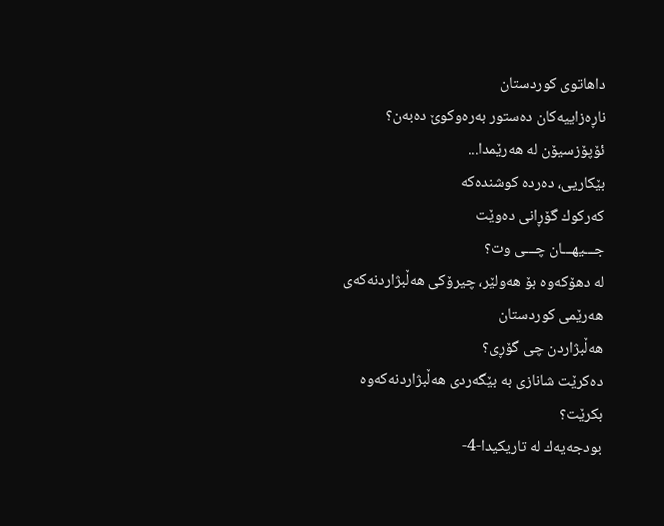داهاتوی کوردستان
ناڕه‌زاییه‌كان ده‌ستور به‌ره‌وكوێ‌ ده‌به‌ن؟
ئۆپۆزسیۆن له‌ هه‌رێمدا...
بێكاریی‌، ده‌رده‌ كوشنده‌كه‌
كه‌ركوك گۆڕانی‌ ده‌وێت
جـــیهـــان چـــی‌ ‌وت؟
له‌ دهۆكه‌وه‌ بۆ هه‌ولێر، چیرۆكی‌ هه‌ڵبژاردنه‌كه‌ی‌ هه‌رێمی‌ كوردستان
هه‌ڵبژاردن چی‌ گۆڕی‌؟
ده‌كرێت شانازی‌ به‌ بێگه‌ردی‌ هه‌ڵبژاردنه‌كه‌وه‌ بكرێت؟
بودجه‌یه‌ك له‌ تاریكیدا-4-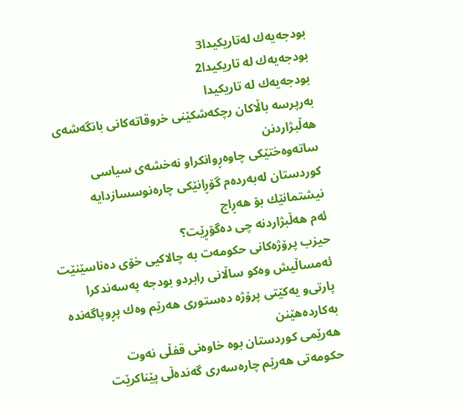بودجه‌یه‌ك له‌تاریكیدا3
بودجه‌یه‌ك له‌ تاریكیدا2
بودجه‌یه‌ك له‌ تاریكیدا
به‌رپرسه‌ باڵاكان رچكه‌شكێنی خروقاته‌كانی‌ بانگه‌شه‌ی‌ هه‌ڵبژاردنن
ساته‌وه‌ختێكی‌ چاوه‌ڕوانكراو نه‌خشه‌ی‌ سیاسی‌ كوردستان له‌به‌رده‌م گۆڕانێكی‌ چاره‌نوسسازدایه‌
نیشتمانێك بۆ هه‌ڕاج
ئه‌م هه‌ڵبژاردنه‌ چی‌ ده‌گۆڕێت؟
حیزب پرۆژه‌كانی‌ حكومه‌ت به‌ چالاكیی خۆی ده‌ناسێنێت
ئه‌مساڵیش وه‌كو ساڵانی‌ رابردو بودجه‌ په‌سه‌ندكرا
پارتی‌‌و یه‌كێتی‌ پرۆژه‌ ده‌ستوری‌ هه‌رێم وه‌ك پڕوپاگه‌نده‌ به‌كارده‌هێنن
هه‌رێمی‌ كوردستان بوه‌ خاوه‌نی‌ قفڵی‌ نه‌وت
حكومه‌تی‌ هه‌رێم چاره‌سه‌ری‌ گه‌نده‌ڵی‌ پێناكرێت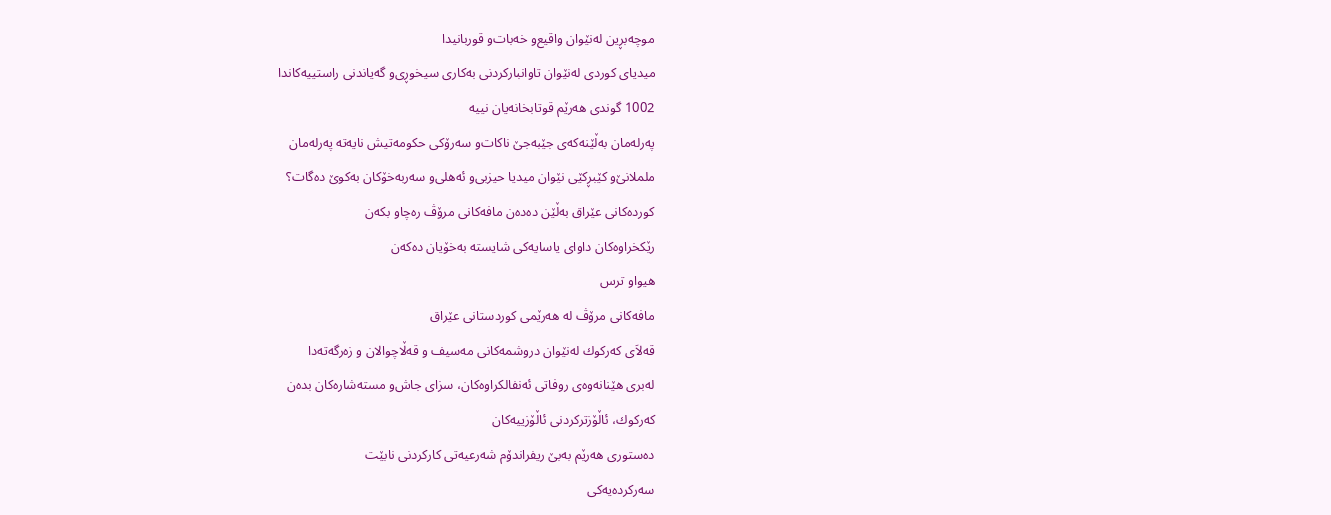موچه‌بڕین له‌نێوان واقیع‌و خه‌بات‌و قوربانیدا
میدیای‌ كوردی‌ له‌نێوان تاوانباركردنی‌ به‌كاری‌ سیخوڕی‌‌و گه‌یاندنی‌ راستییه‌كاندا
1002 گوندی‌ هه‌رێم قوتابخانه‌یان نییه‌
په‌رله‌مان به‌ڵێنه‌كه‌ی‌ جێبه‌جێ‌ ناكات‌و سه‌رۆكی‌ حكومه‌تیش نایه‌ته‌ په‌رله‌مان
ململانێ‌و كێبڕكێی نێوان میدیا حیزبی‌و ئه‌هلی‌و سه‌ربه‌خۆكان به‌كوێ ده‌گات؟
كورده‌كانی عێراق به‌ڵێن ده‌ده‌ن مافه‌كانی مرۆڤ ره‌چاو بكه‌ن
رێكخراوه‌كان داوای‌ یاسایه‌كی‌ شایسته‌ به‌خۆیان ده‌كه‌ن
هیواو ترس
مافه‌كانی‌ مرۆڤ له‌ هه‌رێمی‌ كوردستانی‌ عێراق
قه‌لاَی كه‌ركوك له‌نێوان دروشمه‌كانی مه‌سیف و قه‌ڵاچوالان و زه‌رگه‌ته‌دا
له‌بری هێنانه‌وه‌ی روفاتی ئه‌نفالكراوه‌كان، سزای جاش‌و مسته‌شاره‌كان بده‌ن
كه‌ركوك، ئاڵۆزتركردنی ئاڵۆزییه‌كان
ده‌ستوری‌ هه‌رێم به‌بێ‌ ریفراندۆم شه‌رعیه‌تی‌ كاركردنی‌ نابێت
سه‌ركرده‌یه‌كی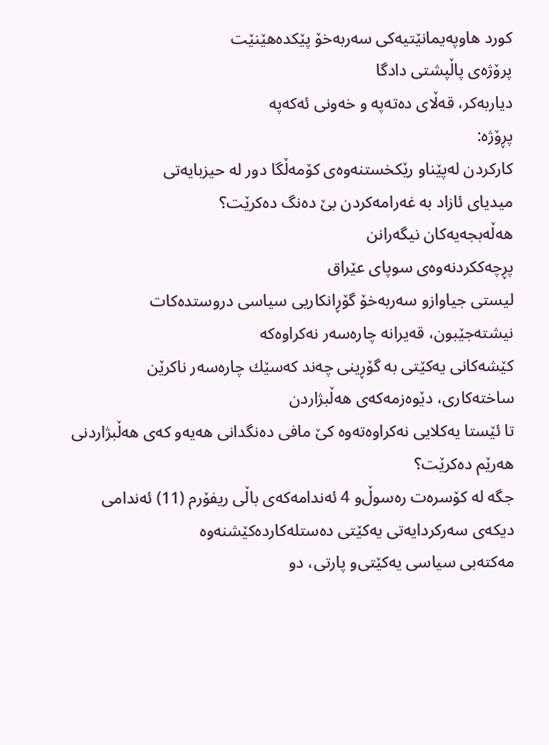كورد هاوپه‌یمانێتیه‌کی سه‌ربه‌خۆ پێكده‌هێنێت
پرۆژه‌ی‌ پاڵپشتی‌ دادگا
دیاربه‌كر، قه‌ڵای‌ ده‌ته‌په‌ ‌و خه‌ونی‌ ئه‌كه‌په‌
پڕۆژه‌:
کارکردن له‌پێناو رێکخستنه‌وه‌ی کۆمه‌ڵگا دور له‌ حیزبایه‌تی
میدیای‌ ئازاد به‌ غه‌رامه‌كردن بێ‌ ده‌نگ ده‌كرێت؟
هه‌ڵه‌بجه‌یه‌كان نیگه‌رانن
پڕچه‌ككردنه‌وه‌ی سوپای عێراق
لیستی‌ جیاواز‌و سه‌ربه‌خۆ گۆڕانكاریی‌ سیاسی‌ دروستده‌كات
نیشته‌جێبون، قه‌یرانه‌ چاره‌سه‌ر نه‌كراوه‌كه‌
كێشه‌كانی‌ یه‌كێتی‌ به‌ گۆڕینی‌ چه‌ند كه‌سێك چاره‌سه‌ر ناكرێن
ساخته‌كاری‌، دێوه‌زمه‌كه‌ی‌ هه‌ڵبژاردن
تا ئێستا یه‌كلایی‌ نه‌كراوه‌ته‌وه‌ كێ‌ مافی‌ ده‌نگدانی‌ هه‌یه‌‌و كه‌ی‌ هه‌ڵبژاردنی‌ هه‌رێم ده‌كرێت؟
جگه‌ له‌ كۆسره‌ت ره‌سوڵ‌و 4 ئه‌ندامه‌كه‌ی‌ باڵی‌ ریفۆرم (11) ئه‌ندامی‌ دیكه‌ی‌ سه‌ركردایه‌تی‌ یه‌كێتی‌ ده‌ستله‌كارده‌كێشنه‌وه‌
مه‌كته‌بی‌ سیاسی‌ یه‌كێتی‌‌و پارتی‌، دو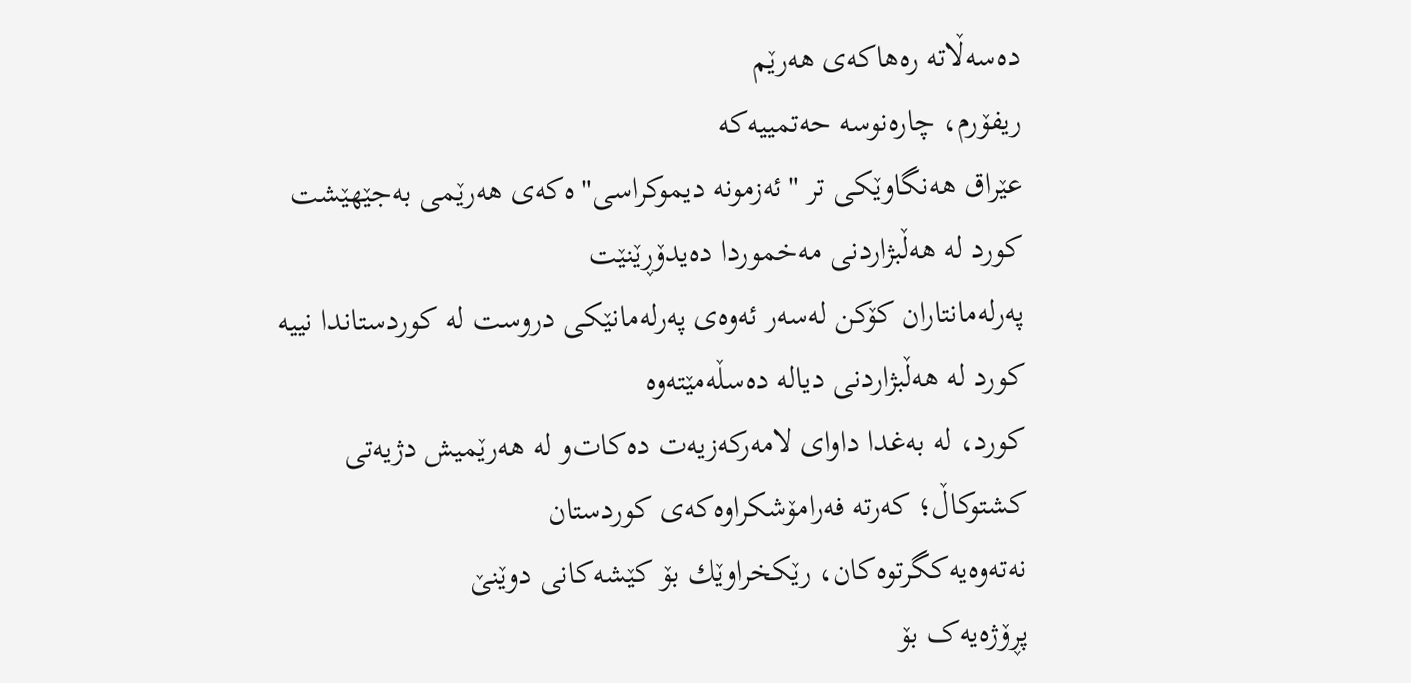ده‌سه‌ڵاته‌ ره‌هاكه‌ی‌ هه‌رێم
ریفۆرم، چاره‌نوسه‌ حه‌تمییه‌كه‌
عێراق هه‌نگاوێكی‌ تر "ئه‌زمونه‌ دیموكراسی"ه‌كه‌ی‌ هه‌رێمی‌ به‌جێهێشت
كورد له‌ هه‌ڵبژاردنی‌ مه‌خموردا ده‌یدۆڕێنێت
په‌رله‌مانتاران كۆكن له‌سه‌ر ئه‌وه‌ی‌ په‌رله‌مانێكی‌ دروست له‌ كوردستاندا نییه‌
كورد له‌ هه‌ڵبژاردنی‌ دیاله‌ ده‌سڵه‌مێته‌وه‌
كورد، له‌ به‌غدا داوای‌ لامه‌ركه‌زیه‌ت ده‌كات‌و له‌ هه‌رێمیش دژیه‌تی‌
كشتوكاڵ‌؛ كه‌رته‌ فه‌رامۆشكراوه‌كه‌ی‌ كوردستان
نه‌ته‌وه‌یه‌كگرتوه‌كان، رێكخراوێك بۆ كێشه‌كانی‌ دوێنێ‌
پڕۆژه‌یه‌ک بۆ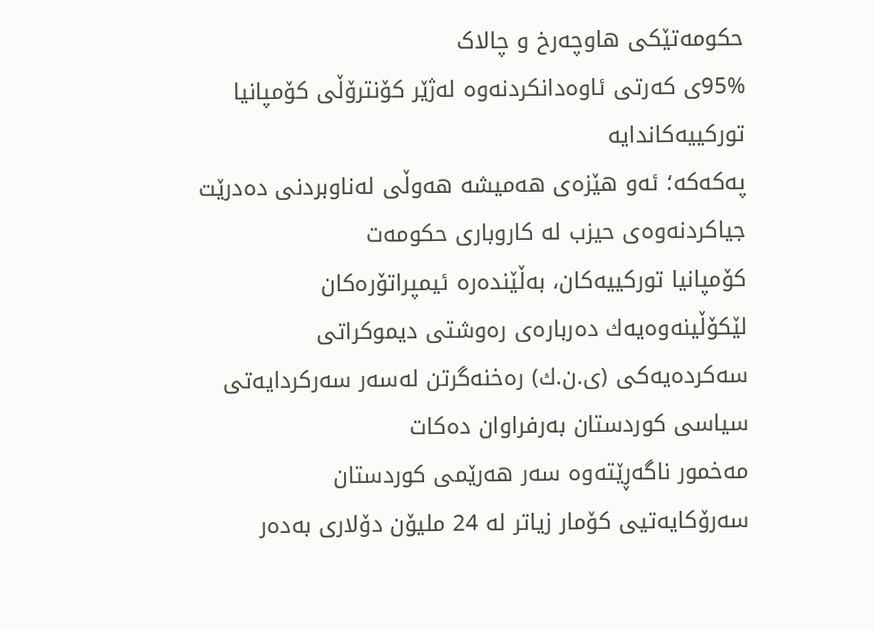حکومه‌تێکی هاوچه‌رخ و چالاک
95%ی‌ كه‌رتی‌ ئاوه‌دانكردنه‌وه‌ له‌ژێر كۆنترۆڵی‌ كۆمپانیا توركییه‌كاندایه‌
په‌كه‌كه‌؛ ئه‌و هێزه‌ی‌ هه‌میشه‌ هه‌وڵی‌ له‌ناوبردنی‌ ده‌درێت
جیاكردنه‌وه‌ی‌ حیزب له‌ كاروباری‌ حكومه‌ت
كۆمپانیا توركییه‌كان، به‌ڵێنده‌ره‌ ئیمپراتۆره‌كان
لێکۆڵینه‌وه‌یه‌ك‌ ده‌رباره‌ی ره‌وشتی دیموکراتی
سه‌كرده‌یه‌كی (ی‌.ن.ك) ره‌خنه‌گرتن له‌سه‌ر سه‌ركردایه‌تی‌ سیاسی كوردستان به‌رفراوان ده‌كات
مه‌خمور ناگه‌ڕێته‌وه‌ سه‌ر هه‌رێمی‌ كوردستان
سه‌رۆكایه‌تیی‌ كۆمار زیاتر له‌ 24 ملیۆن دۆلاری‌ به‌ده‌ر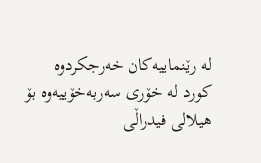له‌ رێنماییه‌كان خه‌رجكردوه‌
كورد له‌ خۆری‌ سه‌ربه‌خۆییه‌وه‌ بۆ هیلالی‌ فیدراڵی‌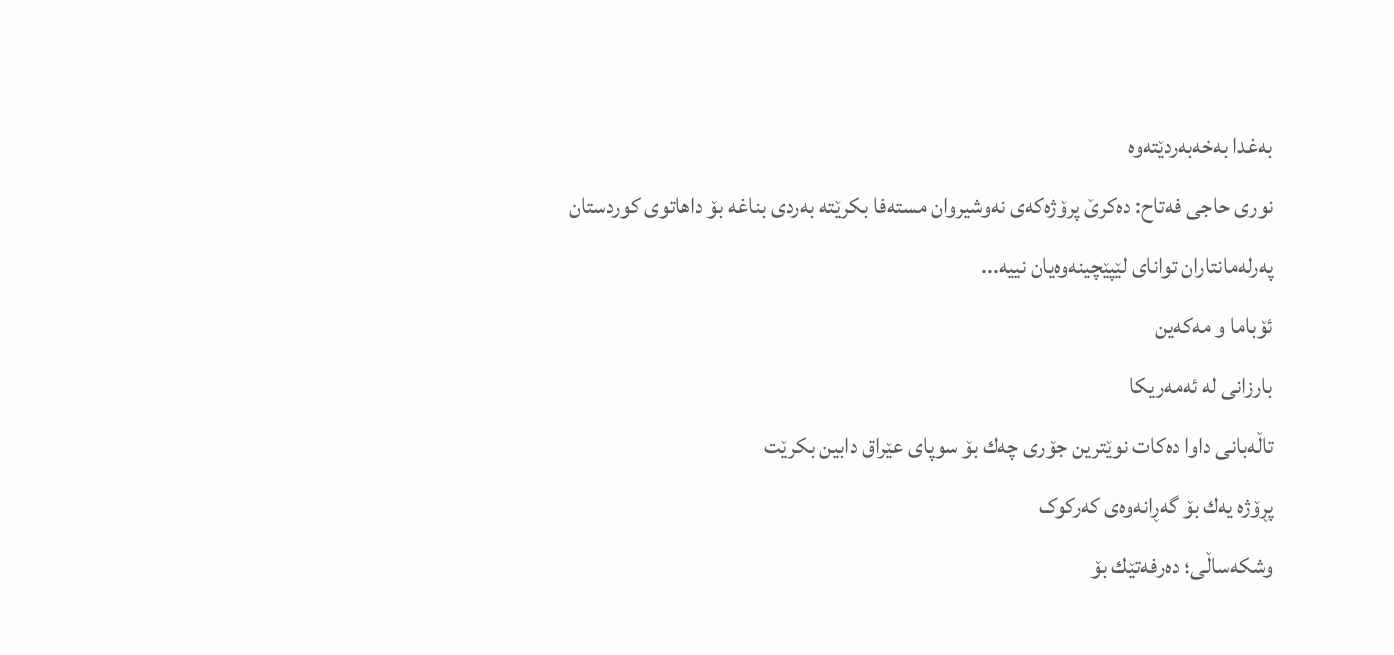به‌غدا به‌خه‌به‌ردێته‌وه‌
نوری‌ حاجی‌ فه‌تاح: ده‌كرێ‌ پرۆژه‌كه‌ی‌ نه‌وشیروان مسته‌فا بكرێته‌ به‌ردی‌ بناغه‌ بۆ داهاتوی‌ كوردستان
په‌رله‌مانتاران توانای‌ لێپێچینه‌وه‌یان نییه‌...
ئۆباما و مه‌كه‌ین
بارزانی‌ له‌ ئه‌مه‌ریكا
تاڵه‌بانی‌ داوا ده‌كات نوێترین جۆری‌ چه‌ك بۆ سوپای‌ عێراق دابین بكرێت
پڕۆژه یه‌ك‌ بۆ گه‌ڕانه‌وه‌ی که‌رکوک
وشكه‌ساڵی‌؛ ده‌رفه‌تێك بۆ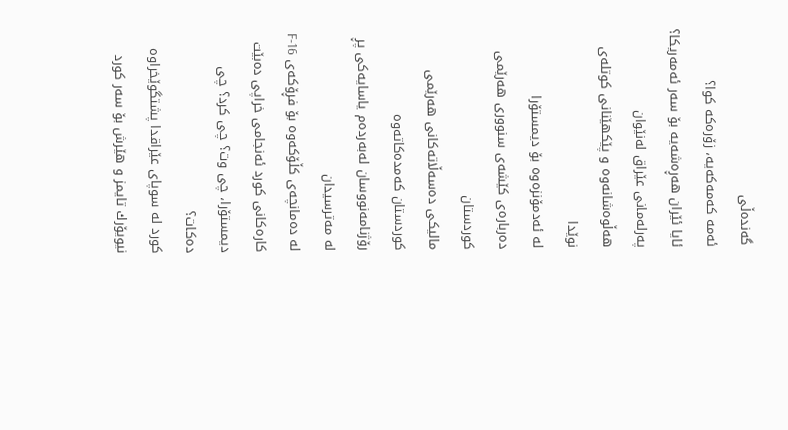گه‌نده‌ڵی‌
ئه‌مه‌ كه‌مه‌كه‌یه‌، زۆره‌كه‌ كوا؟
ئایا ئێران‌ هه‌ڕه‌شه‌یه‌ بۆ سه‌ر ئه‌مه‌ریكا؟
په‌رله‌مانی‌ عێراق له‌نێوان هه‌ڵوه‌شانه‌وه‌ ‌و پێكهێنانی‌ كوتله‌ی‌ نوێدا
له‌ ئه‌دمۆنزه‌وه‌ بۆ دیمستۆرا
ده‌رباره‌ی‌ كێشه‌ی‌ سنووری‌ هه‌رێمی‌ كوردستان
مالیكی‌ ده‌سه‌ڵاته‌كانی‌ هه‌رێمی‌ كوردستان كه‌مده‌كاته‌وه‌
رۆژنامه‌نووسان له‌به‌رده‌م یاسایه‌كی‌ پڕ له‌ مه‌ترسیدان
له‌ ده‌مانچه‌ی‌ كڵۆكه‌وه‌ بۆ فڕۆكه‌ی‌ F-16
كاره‌كانی‌ كورد ئه‌نجامی‌ خراپی‌ ده‌بێت
دیمستۆرا، چی‌ وت؟ چی كرد؟ چی ده‌كات؟
كورد له‌ سوپای‌ عێراقدا پشتگوێخراوه‌
نیویۆرك تایمز و هێرش بۆ سه‌ر كورد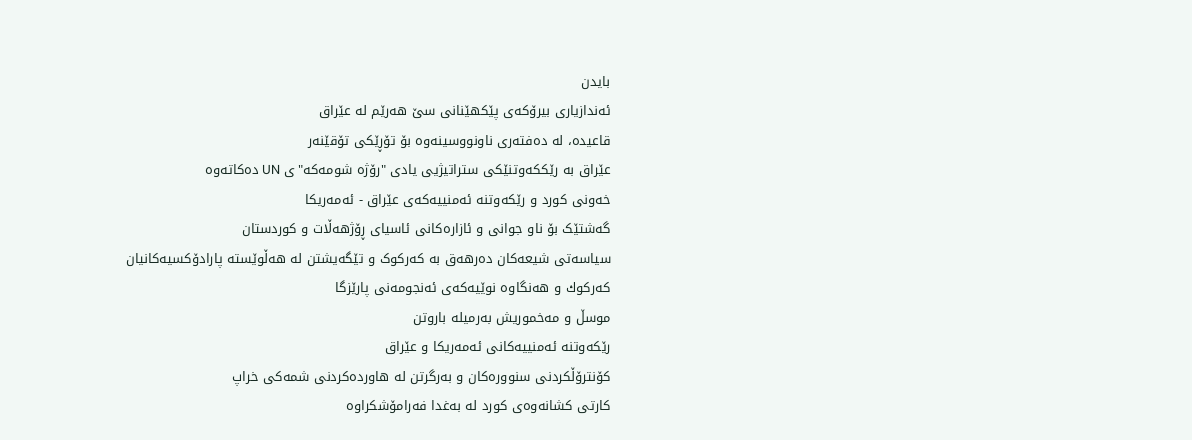بایدن
ئه‌ندازیاری بیرۆکه‌ی پێکهێنانی سێ هه‌رێم له‌ عێراق
قاعیده‌، له‌ ده‌فته‌ری‌ ناونووسینه‌وه‌ بۆ تۆڕێكی‌ تۆقێنه‌ر
عێراق به‌ رێككه‌وتنێكی‌ ستراتیژیی‌ یادی‌ "رۆژه‌ شومه‌كه‌"ی‌ UN ده‌كاته‌وه‌
خه‌ونی‌ كورد و رێكه‌وتنه‌ ئه‌منییه‌كه‌ی‌ عێراق - ئه‌مه‌ریكا
گه‌شتێک بۆ‌ ناو جوانی و ئازاره‌کانی ئاسیای ڕۆژهه‌ڵات و کوردستان
سیاسه‌تی شیعه‌کان ده‌رهه‌ق به‌ که‌رکوک و تێگه‌یشتن له‌ هه‌ڵوێسته‌ پارادۆکسیه‌کانیان‌
كه‌ركوك و هه‌نگاوه‌ نوێیه‌كه‌ی ئه‌نجومه‌نی پارێزگا
موسڵ و مه‌خموریش به‌رمیله‌ باروتن
رێكه‌وتنه‌ ئه‌منییه‌كانی‌ ئه‌مه‌ریكا و عێراق
كۆنترۆڵكردنی سنووره‌كان و به‌رگرتن له‌ هاورده‌كردنی شمه‌كی خراپ
كارتی‌ كشانه‌وه‌ی‌ كورد له‌ به‌غدا فه‌رامۆشكراوه‌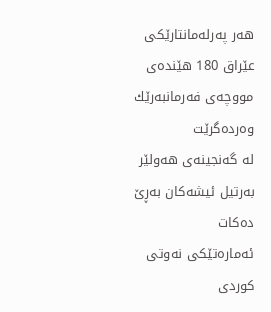هه‌ر په‌رله‌مانتارێكی‌ عێراق 180 هێنده‌ی‌ مووچه‌ی‌ فه‌رمانبه‌رێك وه‌رده‌گرێت
له‌ گه‌نجینه‌ی هه‌ولێر به‌رتیل ئیشه‌كان به‌ڕێ‌ ده‌كات
ئه‌ماره‌تێكی‌ نه‌وتی‌ كوردی‌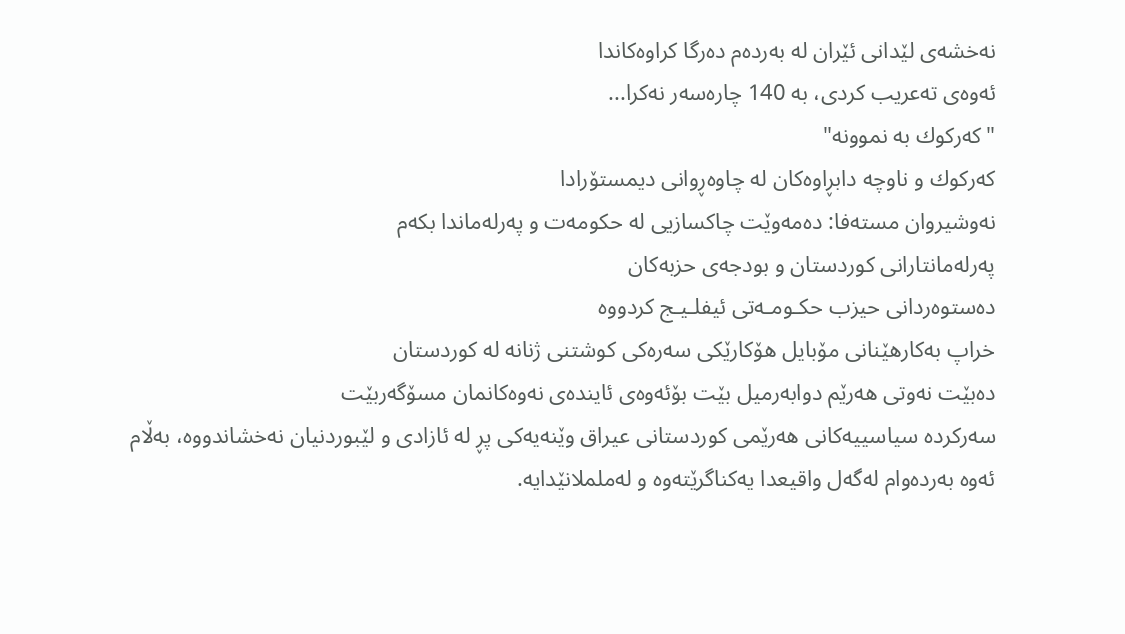نه‌خشه‌ی لێدانی ئێران له‌ به‌رده‌م ده‌رگا كراوه‌كاندا
ئه‌وه‌ی‌ ته‌عریب كردی‌، به‌ 140 چاره‌سه‌ر نه‌كرا...
"كه‌ركوك به‌ نموونه‌"
كه‌ركوك و ناوچه‌ دابڕاوه‌كان له‌ چاوه‌ڕوانی دیمستۆرادا
نه‌وشیروان مسته‌فا: ده‌مه‌وێت چاكسازیی‌ له‌ حكومه‌ت و په‌رله‌ماندا بكه‌م
په‌رله‌مانتارانی كوردستان و بودجه‌ی حزبه‌كان
ده‌ستوه‌ردانی‌ حیزب حكـومـه‌تی‌ ئیفلـیـج كردووه‌
خراپ به‌كارهێنانی‌ مۆبایل هۆكارێكی‌ سه‌ره‌كی كوشتنی‌ ژنانه‌ له‌ كوردستان
ده‌بێت نه‌وتی‌ هه‌رێم دوابه‌رمیل بێت بۆئه‌وه‌ی‌ ئاینده‌ی‌ نه‌وه‌كانمان مسۆگه‌ربێت
سه‌ركرده‌ سیاسییه‌كانی هه‌رێمی كوردستانی عیراق وێنه‌یه‌كی پڕ له‌ ئازادی و لێبوردنیان نه‌خشاندووه‌، به‌ڵام ئه‌وه‌ به‌رده‌وام له‌گه‌ل واقیعدا یه‌كناگرێته‌وه‌ و له‌ململانێدایه‌.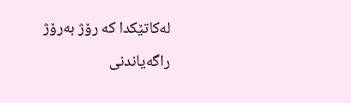له‌كاتێكدا كه‌ رۆژ به‌رۆژ راگه‌یاندنی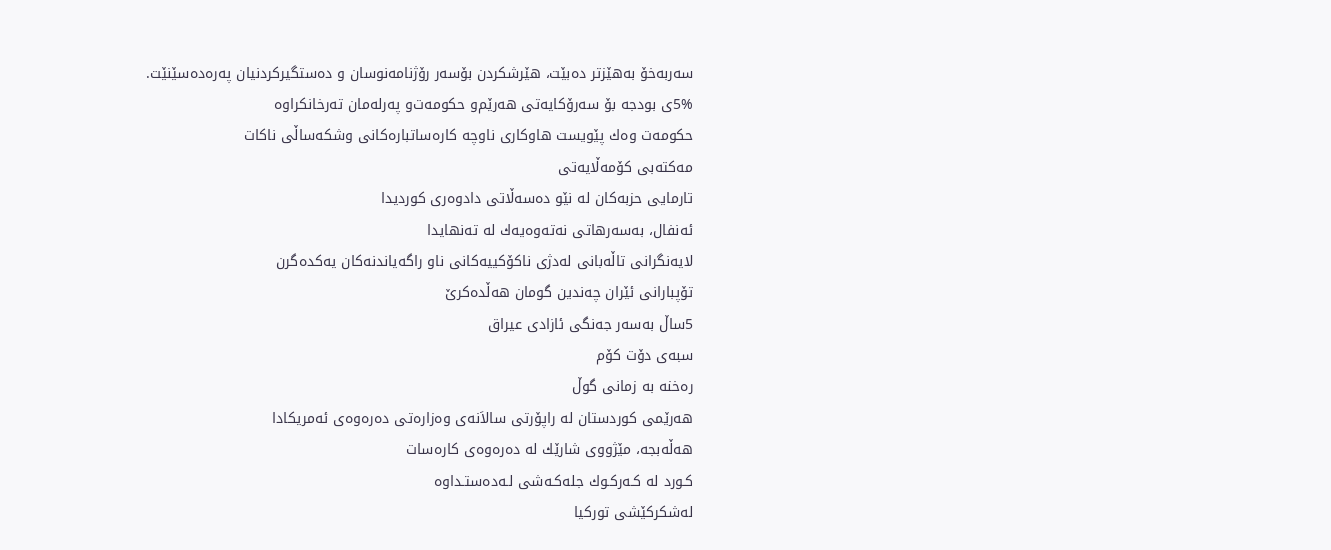سه‌ربه‌خۆ به‌هێزتر ده‌بێت، هێرشكردن بۆسه‌ر رۆژنامه‌نوسان و ده‌ستگیركردنیان په‌ره‌ده‌سێنێت.
5%ی‌ بودجه‌ بۆ سه‌رۆكایه‌تی‌ هه‌رێم‌و حكومه‌ت‌و په‌رله‌مان ته‌رخانكراوه‌
حكومه‌ت وه‌ك پێویست هاوكاری‌ ناوچه‌ كاره‌ساتباره‌كانی‌ وشكه‌ساڵی‌ ناكات
مه‌كته‌بی‌ كۆمه‌ڵایه‌تی‌
تارمایی‌ حزبه‌كان له‌ نێو ده‌سه‌ڵاتی‌ دادوه‌ری کوردیدا
ئه‌نفال، به‌سه‌رهاتی نه‌ته‌وه‌یه‌ك له‌ ته‌نهایدا
لایه‌نگرانی‌ تاڵه‌بانی‌ له‌دژی‌ ناكۆكییه‌كانی‌ ناو راگه‌یاندنه‌كان یه‌كده‌گرن
تۆپبارانی‌ ئێران چه‌ندین گومان هه‌ڵده‌كرێ‌
5ساڵ به‌سه‌ر جه‌نگی‌ ئازادی‌ عیراق
سبه‌ی دۆت كۆم
ره‌خنه‌ به‌ زمانی‌ گوڵ
هه‌رێمی‌ كوردستان له‌ راپۆرتی‌ سالاَنه‌ی‌ وه‌زاره‌تی‌ ده‌ره‌وه‌ی‌ ئه‌مریكادا
هه‌ڵه‌بجه‌، مێژووی شارێك له‌ ده‌ره‌وه‌ی كاره‌سات
كـورد له‌ كـه‌ركـوك جله‌كـه‌شی‌ لـه‌ده‌ستـداوه‌
له‌شكركێشی توركیا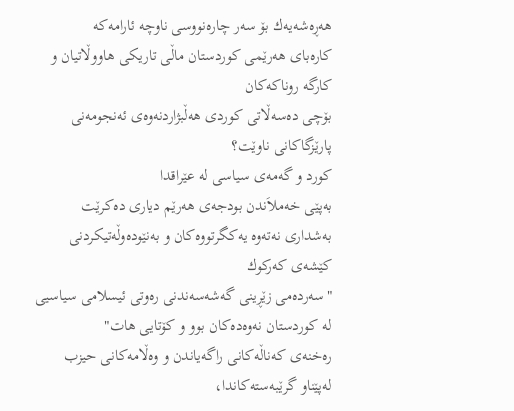هه‌ڕه‌شه‌یه‌ك بۆ سه‌ر چاره‌نووسی ناوچه‌ ئارامه‌كه‌
كاره‌بای هه‌رێمی كوردستان ماڵی تاریكی هاووڵاتیان و كارگه‌ روناكه‌كان
بۆچی‌ ده‌سه‌ڵاتی‌ كوردی‌ هه‌ڵبژاردنه‌وه‌ی‌ ئه‌نجومه‌نی پارێزگاكانی ناوێت؟
كورد و گه‌مه‌ی‌ سیاسی‌ له‌ عێراقدا
به‌پێی‌ خه‌ملاَندن بودجه‌ی‌ هه‌رێم دیاری‌ ده‌كرێت
به‌شداری نه‌ته‌وه‌ یه‌كگرتووه‌كان و به‌نێوده‌وڵه‌تیكردنی كێشه‌ی كه‌ركوك
"سه‌رده‌می‌ زێڕینی‌ گه‌شه‌سه‌ندنی‌ ره‌وتی‌ ئیسلامی‌ سیاسیی‌ له‌ كوردستان نه‌وه‌ده‌كان بوو و كۆتایی‌ هات"
ره‌خنه‌ی كه‌ناڵه‌كانی راگه‌یاندن و وه‌ڵامه‌كانی حیزب
له‌پێناو گرێبه‌سته‌كاندا،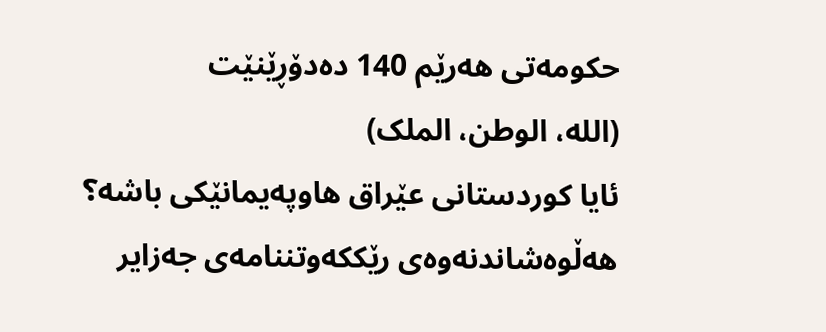حكومه‌تی‌ هه‌رێم 140 ده‌دۆڕێنێت
(الله‌، الوطن، الملک)
ئایا كوردستانی‌ عێراق هاوپه‌یمانێكی‌ باشه‌؟
هه‌ڵوه‌شاندنه‌وه‌ی‌ رێككه‌وتننامه‌ی‌ جه‌زایر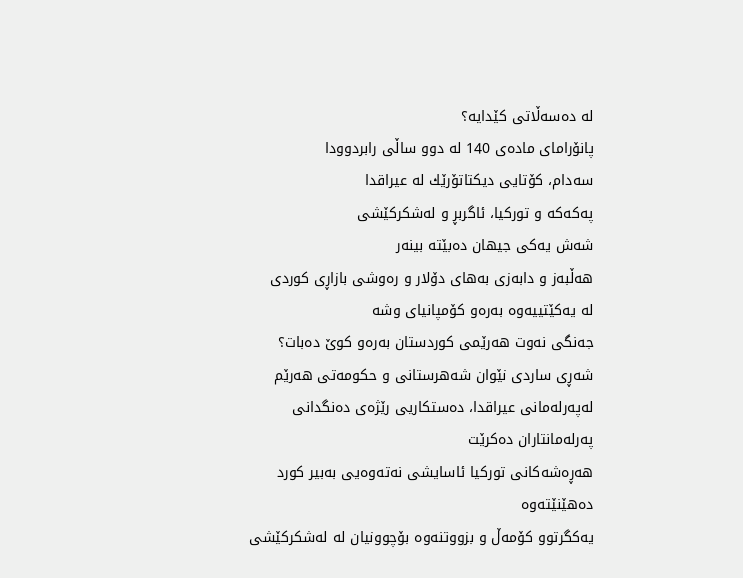له‌ ده‌سه‌ڵاتی‌ كێدایه‌؟
پانۆرامای‌ ماده‌ی‌ 140 له‌ دوو ساڵی‌ رابردوودا
سه‌دام، كۆتایی دیكتاتۆرێك له‌ عیراقدا
په‌كه‌كه‌ و توركیا، ئاگربڕ و له‌شكركێشی‌
شه‌ش یه‌كی‌ جیهان ده‌بێته‌ بینه‌ر
هه‌ڵبه‌ز و دابه‌زی به‌های دۆلار و ره‌وشی بازاڕی كوردی
له‌ یه‌کێتییه‌وه‌ به‌ره‌و کۆمپانیای وشه‌
جه‌نگی‌ نه‌وت هه‌رێمی‌ كوردستان به‌ره‌و كوێ‌ ده‌بات؟
شه‌ڕی‌ ساردی‌ نێوان شه‌هرستانی‌ ‌و حكومه‌تی‌ هه‌رێم
له‌په‌رله‌مانی‌ عیراقدا، ده‌ستكاریی‌ رێژه‌ی‌ ده‌نگدانی‌ په‌رله‌مانتاران ده‌كرێت
هه‌ڕه‌شه‌كانی توركیا ئاسایشی نه‌ته‌وه‌یی به‌بیر كورد ده‌هێنێته‌وه‌
یه‌كگرتوو كۆمه‌ڵ‌ ‌و بزووتنه‌وه‌ بۆچوونیان له‌ له‌شكركێشی‌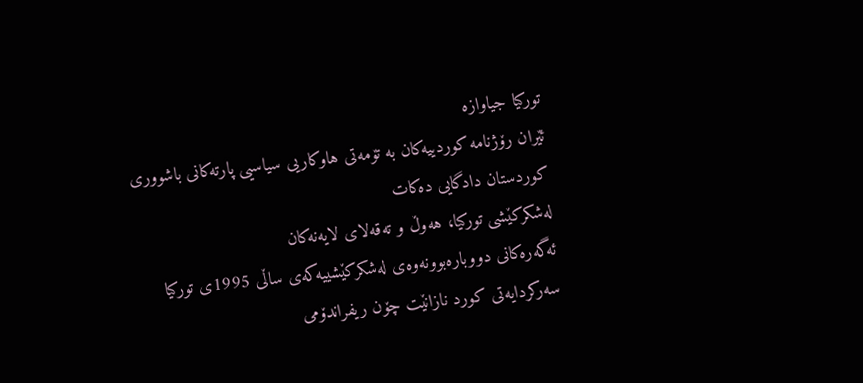توركیا جیاوازه‌
ئێران رۆژنامه‌ كوردییه‌كان به‌ تۆمه‌تی هاوكاریی سیاسیی پارته‌كانی‌ باشووری‌ كوردستان دادگایی ده‌كات
له‌شكركێشی توركیا، هه‌وڵ‌ و ته‌قه‌لای لایه‌نه‌كان
ئه‌گه‌ره‌كانی‌ دووباره‌بوونه‌وه‌ی‌ له‌شكركێشییه‌كه‌ی‌ ساڵی‌ 1995ی‌ توركیا
سه‌ركردایه‌تی‌ كورد نازانێت چۆن ریفراندۆمی‌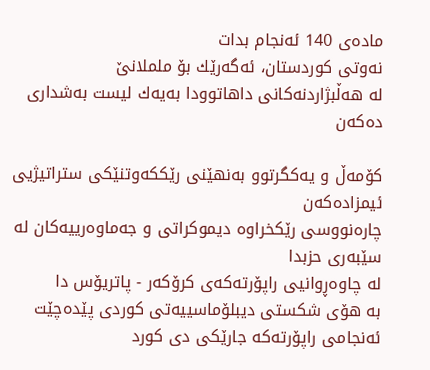ماده‌ی‌ 140 ئه‌نجام بدات
نه‌وتی‌ كوردستان، ئه‌گه‌رێك بۆ ململانێ‌
له‌ هه‌ڵبژاردنه‌كانی‌ داهاتوودا به‌یه‌ك لیست به‌شداری‌ ده‌كه‌ن

كۆمه‌ڵ ‌‌و یه‌كگرتوو به‌نهێنی‌ رێككه‌وتنێكی‌ ستراتیژیی‌ ئیمزاده‌كه‌ن
چاره‌نووسی‌ رێكخراوه‌ دیموكراتی و جه‌ماوه‌رییه‌كان له‌ سێبه‌ری‌ حزبدا
له‌ چاوه‌ڕوانیی‌ راپۆرته‌كه‌ی‌ كرۆكه‌ر - پاتریۆس دا
به‌ هۆی‌ شكستی‌ دیبلۆماسییه‌تی‌ كوردی پێده‌چێت ئه‌نجامی‌ راپۆرته‌كه‌ جارێكی‌ دی‌ كورد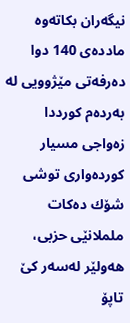نیگه‌ران بكاته‌وه‌
مادده‌ی‌ 140 دوا ده‌رفه‌تی مێژوویی له‌ به‌رده‌م کورددا
زه‌واجی‌ مسیار كورده‌واری‌ توشی‌ شۆك ده‌كات
ململانێی‌ حزبی‌، هه‌ولێر له‌سه‌ر كێ‌ تاپۆ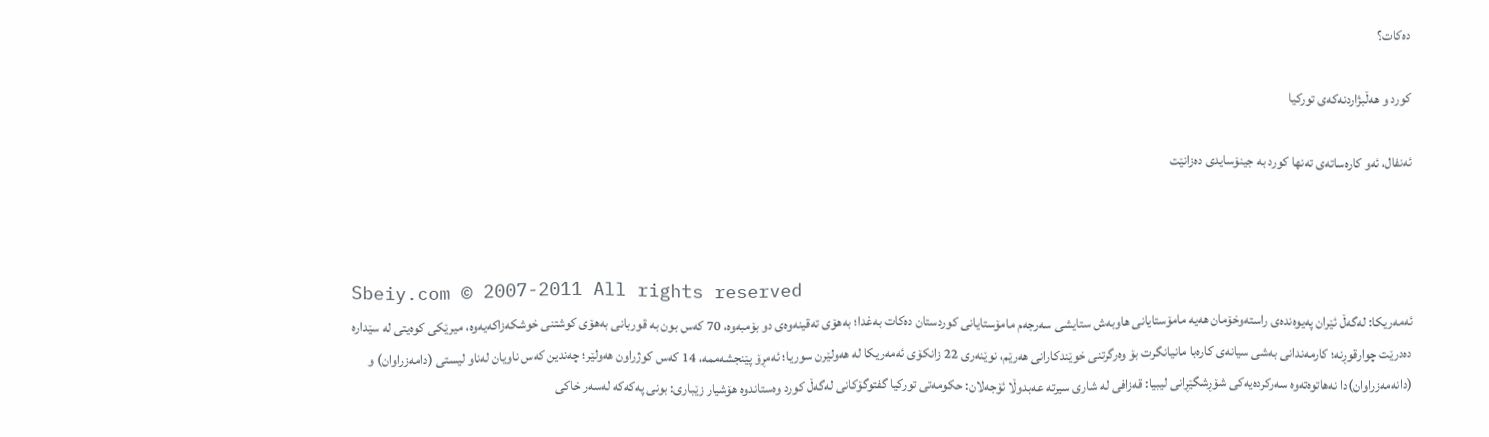ده‌كات؟

کورد و هه‌ڵبژاردنه‌که‌ی تورکیا

ئه‌نفال، ئه‌و کاره‌ساته‌ی ته‌نها کورد به‌ جینۆسایدی ده‌زانێت



Sbeiy.com © 2007-2011 All rights reserved
ئه‌مه‌ریكا: له‌گه‌ڵ ئێران په‌یوه‌نده‌ی‌ راسته‌وخۆمان هه‌یه‌ مامۆستایانی هاوبه‌ش ستایشی سه‌رجه‌م مامۆستایانی‌ كوردستان ده‌كات به‌غدا؛ به‌هۆی ته‌قینه‌وه‌ی دو بۆمبه‌وه، 70 كه‌س بون به‌ قوربانی‌ به‌هۆی‌ كوشتنی‌ خوشكه‌زاكه‌یه‌وه‌، میرێكی كوه‌یتی‌ له‌ سێداره‌ ده‌درێت چوارقوڕنه‌؛ كارمه‌ندانی به‌شی سیانه‌ی كاره‌با مانیانگرت بۆ وه‌رگرتنی خوێندكارانی هه‌رێم، نوێنه‌ری‌ 22 زانكۆی‌ ئه‌مه‌ریكا له‌ هه‌ولێرن سوریا؛ ئه‌مڕۆ پێنجشه‌ممه‌، 14 كه‌س كوژراون هه‌ولێر؛ چه‌ندین كه‌س ناویان له‌ناو ليستى (دامه‌زراوان) و (دانه‌مه‌زراوان)دا نه‌هاتوه‌ته‌وه‌ سه‌ركرده‌یه‌كی شۆڕشگێڕانی‌ لیبیا: قه‌زافی له‌ شاری‌ سیرته‌ عه‌بدوڵا ئۆجه‌لان: حكومه‌تی‌ توركیا گفتوگۆكانی‌ له‌گه‌ڵ كورد وه‌ستاندوه‌ هۆشیار زێباری‌: بونی په‌كه‌كه‌ له‌سه‌ر خاكی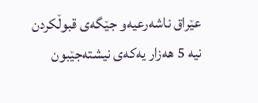عێراق ناشه‌رعیه‌و جێگه‌ی‌ قبوڵكردن نیه‌ 5 هه‌زار یه‌كه‌ی‌ نیشته‌جێبون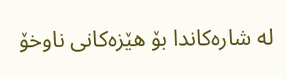له‌ شاره‌كاندا بۆ هێزه‌كانی ناوخۆ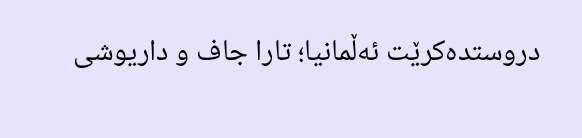دروستده‌كرێت ئه‌ڵمانیا؛ تارا جاف و داریوشی‌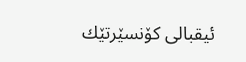ئیقبالی‌ كۆنسێرتێك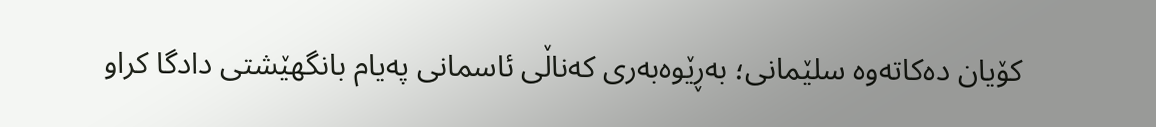كۆیان ده‌كاته‌وه‌ سلێمانی؛ به‌ڕێوه‌به‌ری كه‌ناڵی ئاسمانی په‌یام بانگهێشتی دادگا کراو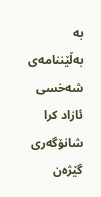به‌ به‌ڵێننامه‌ی شه‌خسی ئازاد کرا شانۆگه‌ری‌ گێژه‌ن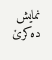نمایش ده‌كرێ